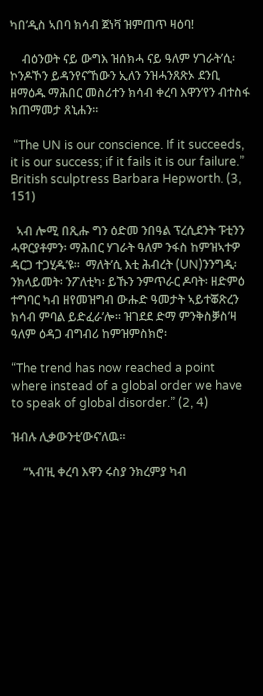ካበ’ዲስ ኣበባ ክሳብ ጀነቫ ዝምጠጥ ዛዕባ!

    ብዕንወት ናይ ውግእ ዝሰክሓ ናይ ዓለም ሃገራት’ሲ፡ ኮንዶኾን ይዳንየና’ኸውን ኢለን ንዝሓንጸጽኦ ደንቢ ዘማዕዱ ማሕበር መስሪተን ክሳብ ቀረባ እዋን’የን ብተስፋ ክጠማመታ ጸኒሐን።

 “The UN is our conscience. If it succeeds, it is our success; if it fails it is our failure.” British sculptress Barbara Hepworth. (3, 151)

  ኣብ ሎሚ በጺሑ ግን ዕድመ ንበዓል ፕረሲደንት ፑቲንን ሓዋርያቶምን፡ ማሕበር ሃገራት ዓለም ንፋስ ከምዝኣተዎ ዳርጋ ተጋሂዱ’ዩ።  ማለት’ሲ እቲ ሕብረት (UN)ንንግዲ፡ ንክላይመት፡ ንፖለቲካ፡ ይኹን ንምጥራር ዶባት፡ ዘድምዕ ተግባር ካብ ዘየመዝግብ ውሑድ ዓመታት ኣይተቖጽረን ክሳብ ምባል ይድፈራ’ሎ። ዝገደደ ድማ ምንቅስቓስ’ዛ ዓለም ዕዳጋ ብግብሪ ከምዝምስክሮ፡

“The trend has now reached a point where instead of a global order we have to speak of global disorder.” (2, 4)

ዝብሉ ሊቃውንቲ’ውና’ለዉ።

    “ኣብ’ዚ ቀረባ እዋን ሩስያ ንክረምያ ካብ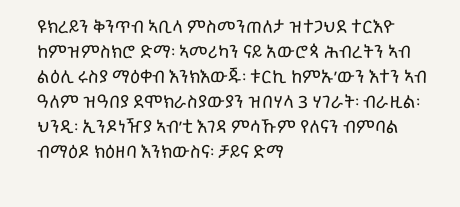ዩክረይን ቅንጥብ ኣቢላ ምስመንጠለታ ዝተጋህደ ተርእዮ ከምዝምስክሮ ድማ፡ ኣመሪካን ናይ አውሮጳ ሕብረትን ኣብ ልዕሊ ሩስያ ማዕቀብ እንክእውጁ፡ ቱርኪ ከምኡ’ውን እተን ኣብ ዓለም ዝዓበያ ደሞክራስያውያን ዝበሃላ 3 ሃገራት፡ ብራዚል፡ ህንዲ፡ ኢንዶነዥያ ኣብ’ቲ እገዳ ምሳኹም የለናን ብምባል ብማዕዶ ክዕዘባ እንክውስና፡ ቻይና ድማ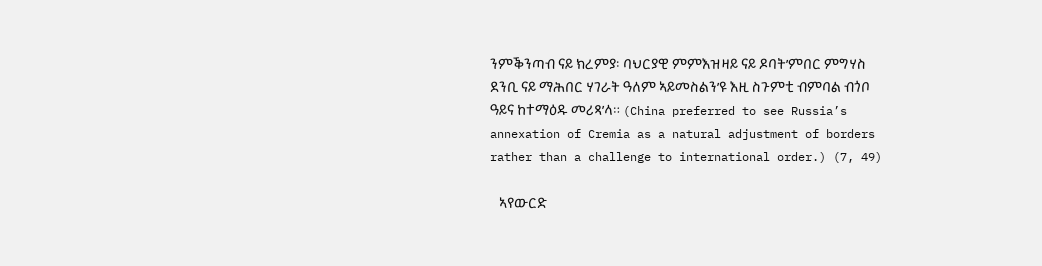ንምቕንጣብ ናይ ክረምያ፡ ባህርያዊ ምምእዝዛይ ናይ ዶባት’ምበር ምግሃስ ደንቢ ናይ ማሕበር ሃገራት ዓለም ኣይመስልን’ዩ እዚ ስጉምቲ ብምባል ብጎቦ ዓይና ከተማዕዱ መሪጻ’ላ። (China preferred to see Russia’s annexation of Cremia as a natural adjustment of borders rather than a challenge to international order.) (7, 49)

   ኣየውርድ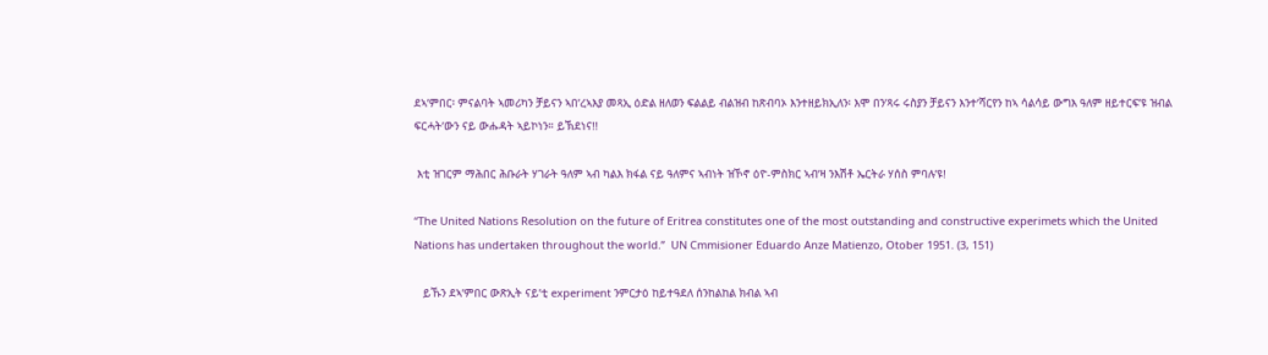ደኣ’ምበር፡ ምናልባት ኣመሪካን ቻይናን ኣበ’ረኣእያ መጻኢ ዕድል ዘለወን ፍልልይ ብልዝብ ከጽብባኦ እንተዘይክኢለን፡ እሞ በን’ጻሩ ሩስያን ቻይናን እንተ’ሻርየን ከኣ ሳልሳይ ውግእ ዓለም ዘይተርፍ’ዩ ዝብል ፍርሓት’ውን ናይ ውሑዳት ኣይኮነን። ይኽደነና!!

 እቲ ዝገርም ማሕበር ሕቡራት ሃገራት ዓለም ኣብ ካልእ ክፋል ናይ ዓለምና ኣብነት ዝኾኖ ዕዮ-ምስክር ኣብ’ዛ ንእሽቶ ኤርትራ ሃሰስ ምባሉ’ዩ!

“The United Nations Resolution on the future of Eritrea constitutes one of the most outstanding and constructive experimets which the United Nations has undertaken throughout the world.”  UN Cmmisioner Eduardo Anze Matienzo, Otober 1951. (3, 151)

   ይኹን ደኣ’ምበር ውጽኢት ናይ’ቲ experiment ንምርታዕ ከይተዓደለ ሰንከልከል ክብል ኣብ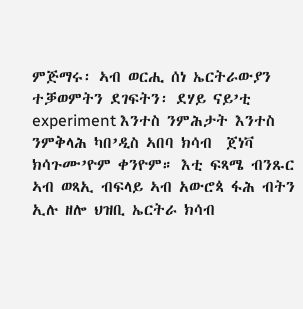ምጅማሩ፡ ኣብ ወርሒ ሰነ ኤርትራውያን ተቓወምትን ደገፍትን፡ ደሃይ ናይ’ቲ experiment እንተስ ንምሕታት እንተስ ንምቅላሕ ካበ’ዲስ ኣበባ ክሳብ  ጀነቫ ክሳጉሙ’ዮም ቀንዮም። እቲ ፍጻሜ ብንጹር ኣብ ወጻኢ ብፍላይ ኣብ አውሮጳ ፋሕ ብትን ኢሉ ዘሎ ህዝቢ ኤርትራ ክሳብ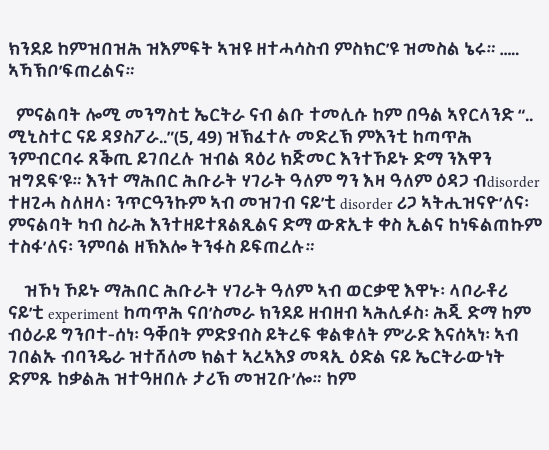ክንደይ ከምዝበዝሕ ዝእምፍት ኣዝዩ ዘተሓሳስብ ምስክር’ዩ ዝመስል ኔሩ። ….. ኣኻኽቦ’ፍጠረልና።

  ምናልባት ሎሚ መንግስቲ ኤርትራ ናብ ልቡ ተመሊሱ ከም በዓል ኣየርላንድ “.. ሚኒስተር ናይ ዳያስፖራ..”(5, 49) ዝኽፈተሉ መድረኽ ምእንቲ ከጣጥሕ ንምብርባሩ ጸቕጢ ይገበረሉ ዝብል ጻዕሪ ክጅመር እንተኾይኑ ድማ ንእዋን ዝግደፍ’ዩ። እንተ ማሕበር ሕቡራት ሃገራት ዓለም ግን እዛ ዓለም ዕዳጋ ብdisorder ተዘጊሓ ስለዘላ፡ ንጥርዓንኩም ኣብ መዝገብ ናይ’ቲ disorder ሪጋ ኣትሒዝናዮ’ለና፡ ምናልባት ካብ ስራሕ እንተዘይተጸልጺልና ድማ ውጽኢቱ ቀስ ኢልና ከነፍልጠኩም ተስፋ’ለና፡ ንምባል ዘኽእሎ ትንፋስ ይፍጠረሉ።

    ዝኾነ ኾይኑ ማሕበር ሕቡራት ሃገራት ዓለም ኣብ ወርቃዊ እዋኑ፡ ላቦራቶሪ ናይ’ቲ experiment ከጣጥሕ ናበ’ስመራ ክንደይ ዘብዘብ ኣሕሊፉስ፡ ሕጂ ድማ ከም ብዕራይ ግንቦተ-ሰነ፡ ዓቐበት ምድያብስ ይትረፍ ቁልቁለት ም’ራድ እናሰኣነ፡ ኣብ ገበልኡ ብባንዴራ ዝተሸለመ ክልተ ኣረኣእያ መጻኢ ዕድል ናይ ኤርትራውነት ድምጹ ከቃልሕ ዝተዓዘበሉ ታሪኽ መዝጊቡ’ሎ። ከም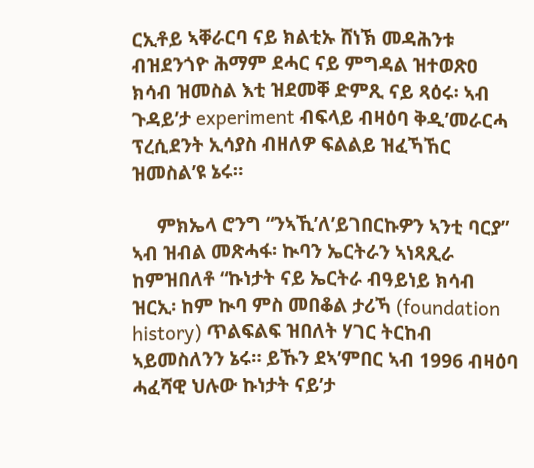ርኢቶይ ኣቐራርባ ናይ ክልቲኡ ሸነኽ መዳሕንቱ ብዝደንጎዮ ሕማም ደሓር ናይ ምግዳል ዝተወጽዐ ክሳብ ዝመስል እቲ ዝደመቐ ድምጺ ናይ ጻዕሩ፡ ኣብ ጉዳይ’ታ experiment ብፍላይ ብዛዕባ ቅዲ’መራርሓ ፕረሲደንት ኢሳያስ ብዘለዎ ፍልልይ ዝፈኻኸር ዝመስል’ዩ ኔሩ።

     ምክኤላ ሮንግ “ንኣኺ’ለ’ይገበርኩዎን ኣንቲ ባርያ” ኣብ ዝብል መጽሓፋ፡ ኲባን ኤርትራን ኣነጻጺራ ከምዝበለቶ “ኩነታት ናይ ኤርትራ ብዓይነይ ክሳብ ዝርኢ፡ ከም ኲባ ምስ መበቆል ታሪኻ (foundation history) ጥልፍልፍ ዝበለት ሃገር ትርከብ ኣይመስለንን ኔሩ። ይኹን ደኣ’ምበር ኣብ 1996 ብዛዕባ ሓፈሻዊ ህሉው ኩነታት ናይ’ታ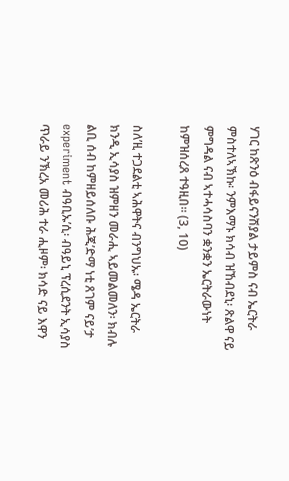ሃገር ከጽንዕ ብፋይናንሽያል ታይምስ ናብ ኤርትራ ምስተለኣኽኩ፡ ንምእማኑ ክሳብ ዝኸብደኒ፡ ጽልዋ ናይ ምግዳል ናብ ኣተሓሳስባን ቋንቋን ኤርትራውነት ከምዝሰረጸ ተዓዚበ። (3, 10)

ስለ’ዚ ተጋደልቲ ኣሕዋትና ብንግህኡ፡ ሜዳ ኤርትራ ክንዲ ኢሳያስ ዝምዘን መራሒ ኣይመልመለን፡ ክብሉ ልቢ ሰብ ከምዘይሰለቡ ሕጂ’ድማ ነቲ ጸገም ናይ’ታ experiment ብዓቢኡ’ሲ፡ ብዓይኒ ፕረሲደንት ኢሳያስ ጥራይ ንኽረአ መሪሕ ተራ ሒዞም፡ ክሳድ ናይ እዋን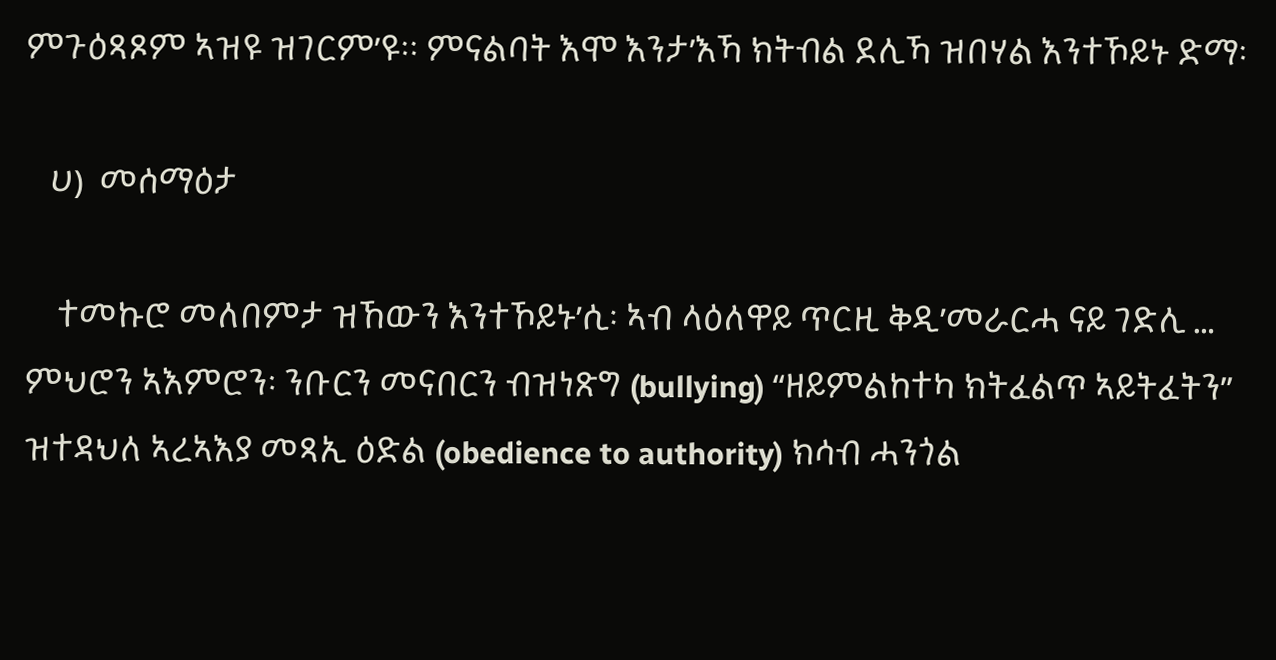ምጉዕጻጾም ኣዝዩ ዝገርም’ዩ። ምናልባት እሞ እንታ’እኻ ክትብል ደሊኻ ዝበሃል እንተኾይኑ ድማ፡

   ሀ)  መሰማዕታ

    ተመኩሮ መለበምታ ዝኸውን እንተኾይኑ’ሲ፡ ኣብ ላዕለዋይ ጥርዚ ቅዲ’መራርሓ ናይ ገድሊ … ምህሮን ኣእምሮን፡ ንቡርን መናበርን ብዝነጽግ (bullying) “ዘይምልከተካ ክትፈልጥ ኣይትፈትን” ዝተዳህለ ኣረኣእያ መጻኢ ዕድል (obedience to authority) ክሳብ ሓንጎል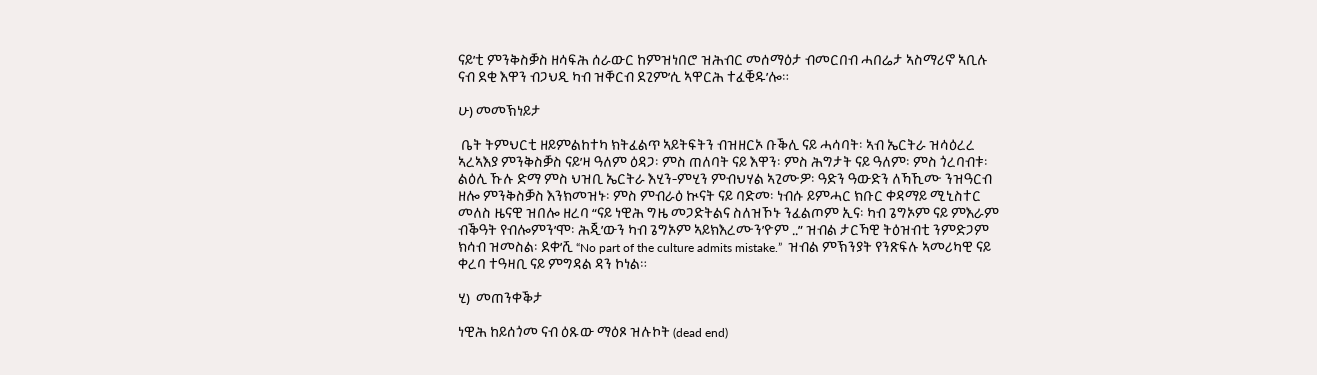ናይ’ቲ ምንቅስቓስ ዘሳፍሕ ሰራውር ከምዝነበሮ ዝሕብር መሰማዕታ ብመርበብ ሓበሬታ ኣስማሪኖ ኣቢሉ ናብ ደቂ እዋን ብጋህዲ ካብ ዝቐርብ ደጊም’ሲ ኣዋርሕ ተፈቒዱ’ሎ።

ሁ) መመኽነይታ

 ቤት ትምህርቲ ዘይምልከተካ ክትፈልጥ ኣይትፍትን ብዝዘርኦ ቡቕሊ ናይ ሓሳባት፡ ኣብ ኤርትራ ዝሳዕረረ ኣረኣእያ ምንቅስቓስ ናይ’ዛ ዓለም ዕዳጋ፡ ምስ ጠለባት ናይ እዋን፡ ምስ ሕግታት ናይ ዓለም፡ ምስ ጎረባብቱ፡ ልዕሊ ኹሉ ድማ ምስ ህዝቢ ኤርትራ እሂን-ምሂን ምብህሃል ኣጊሙዎ፡ ዓድን ዓውድን ለኻኺሙ ንዝዓርብ ዘሎ ምንቅስቓስ እንክመዝኑ፡ ምስ ምብራዕ ኲናት ናይ ባድመ፡ ነብሱ ይምሓር ክቡር ቀዳማይ ሚኒስተር መለስ ዜናዊ ዝበሎ ዘረባ “ናይ ነዊሕ ግዜ መጋድትልና ስለዝኾኑ ንፈልጦም ኢና፡ ካብ ጌግኦም ናይ ምእራም ብቕዓት የብሎምን’ሞ፡ ሕጂ’ውን ካብ ጌግኦም ኣይክእረሙን’ዮም ..” ዝብል ታርኻዊ ትዕዝብቲ ንምድጋም ክሳብ ዝመስል፡ ደቀ’ሺ “No part of the culture admits mistake.”  ዝብል ምኽንያት የንጽፍሉ ኣመሪካዊ ናይ ቀረባ ተዓዛቢ ናይ ምግዳል ዳን ኮነል።

ሂ)  መጠንቀቕታ

ነዊሕ ከይሰጎመ ናብ ዕጹው ማዕጾ ዝሉኮት (dead end)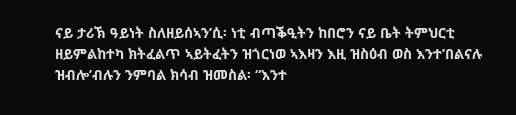ናይ ታሪኽ ዓይነት ስለዘይሰኣን’ሲ፡ ነቲ ብጣቕዒትን ከበሮን ናይ ቤት ትምህርቲ ዘይምልከተካ ክትፈልጥ ኣይትፈትን ዝጎርነወ ኣእዛን እዚ ዝስዕብ ወስ እንተ’በልናሉ ዝብሎ’ብሉን ንምባል ክሳብ ዝመስል፡ “እንተ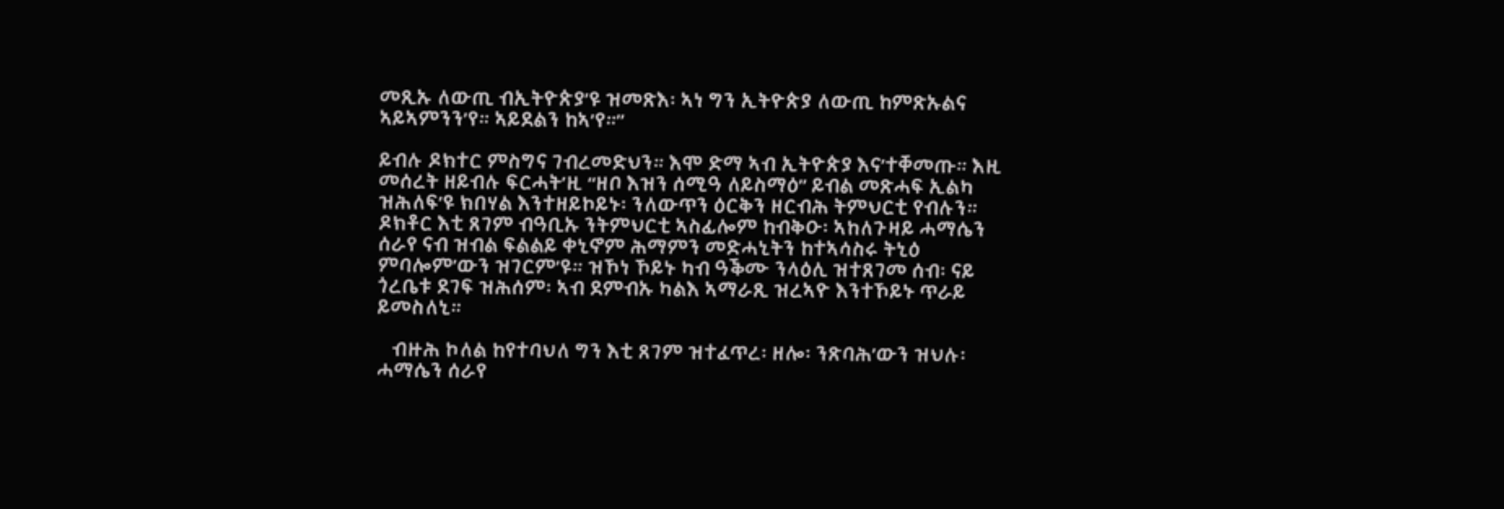መጺኡ ለውጢ ብኢትዮጵያ’ዩ ዝመጽእ፡ ኣነ ግን ኢትዮጵያ ለውጢ ከምጽኡልና ኣይኣምንን’የ። ኣይደልን ከኣ’የ።”

ይብሉ ዶክተር ምስግና ገብረመድህን። እሞ ድማ ኣብ ኢትዮጵያ እና’ተቐመጡ። እዚ መሰረት ዘይብሉ ፍርሓት’ዚ “ዘቦ እዝን ሰሚዓ ለይስማዕ” ይብል መጽሓፍ ኢልካ ዝሕለፍ’ዩ ክበሃል እንተዘይኮይኑ፡ ንለውጥን ዕርቅን ዘርብሕ ትምህርቲ የብሉን። ዶክቶር እቲ ጸገም ብዓቢኡ ንትምህርቲ ኣስፊሎም ከብቅዑ፡ ኣከለጉዛይ ሓማሴን ሰራየ ናብ ዝብል ፍልልይ ቀኒኖም ሕማምን መድሓኒትን ከተኣሳስሩ ትኒዕ ምባሎም’ውን ዝገርም’ዩ። ዝኾነ ኾይኑ ካብ ዓቕሙ ንላዕሊ ዝተጸገመ ሰብ፡ ናይ ጎረቤቱ ደገፍ ዝሕሰም፡ ኣብ ደምብኡ ካልእ ኣማራጺ ዝረኣዮ እንተኾይኑ ጥራይ ይመስለኒ።

   ብዙሕ ኮለል ከየተባህለ ግን እቲ ጸገም ዝተፈጥረ፡ ዘሎ፡ ንጽባሕ’ውን ዝህሉ፡ ሓማሴን ሰራየ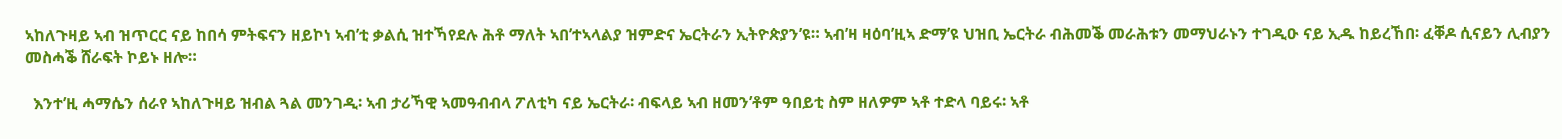ኣከለጉዛይ ኣብ ዝጥርር ናይ ከበሳ ምትፍናን ዘይኮነ ኣብ’ቲ ቃልሲ ዝተኻየደሉ ሕቶ ማለት ኣበ’ተኣላልያ ዝምድና ኤርትራን ኢትዮጵያን’ዩ። ኣብ’ዛ ዛዕባ’ዚኣ ድማ’ዩ ህዝቢ ኤርትራ ብሕመቕ መራሕቱን መማህራኑን ተገዲዑ ናይ ኢዱ ከይረኸበ፡ ፈቐዶ ሲናይን ሊብያን መስሓቕ ሸራፍት ኮይኑ ዘሎ።

  እንተ’ዚ ሓማሴን ሰራየ ኣከለጉዛይ ዝብል ጓል መንገዲ፡ ኣብ ታሪኻዊ ኣመዓብብላ ፖለቲካ ናይ ኤርትራ፡ ብፍላይ ኣብ ዘመን’ቶም ዓበይቲ ስም ዘለዎም ኣቶ ተድላ ባይሩ፡ ኣቶ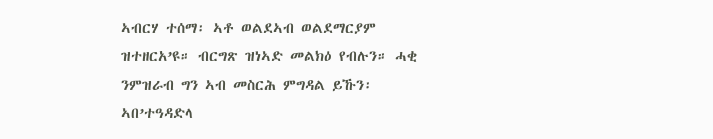ኣብርሃ ተሰማ፡ ኣቶ ወልደኣብ ወልደማርያም ዝተዘርአ’ዩ። ብርግጽ ዝነኣድ መልክዕ የብሉን። ሓቂ ንምዝራብ ግን ኣብ መስርሕ ምግዳል ይኹን፡ ኣበ’ተዓዳድላ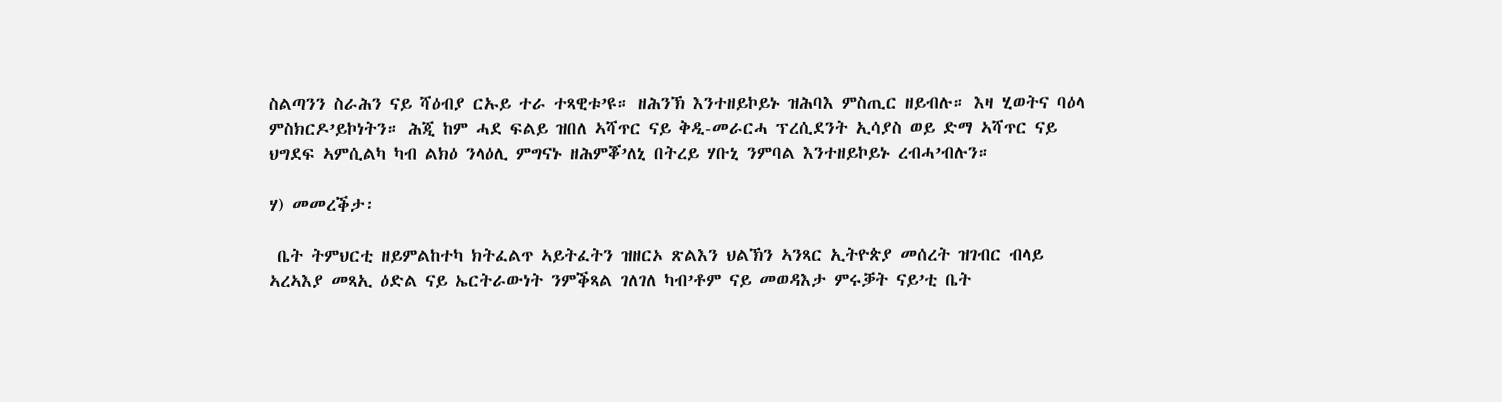ስልጣንን ስራሕን ናይ ሻዕብያ ርኡይ ተራ ተጻዊቱ’ዩ። ዘሕንኽ እንተዘይኮይኑ ዝሕባእ ምስጢር ዘይብሉ። እዛ ሂወትና ባዕላ ምስክርዶ’ይኮነትን። ሕጂ ከም ሓደ ፍልይ ዝበለ ኣሻጥር ናይ ቅዲ-መራርሓ ፕረሲደንት ኢሳያስ ወይ ድማ ኣሻጥር ናይ ህግደፍ ኣምሲልካ ካብ ልክዕ ንላዕሊ ምግናኑ ዘሕምቖ’ለኒ በትረይ ሃቡኒ ንምባል እንተዘይኮይኑ ረብሓ’ብሉን።

ሃ) መመረቕታ፡

 ቤት ትምህርቲ ዘይምልከተካ ክትፈልጥ ኣይትፈትን ዝዘርኦ ጽልእን ህልኽን ኣንጻር ኢትዮጵያ መሰረት ዝገብር ብላይ ኣረኣእያ መጻኢ ዕድል ናይ ኤርትራውነት ንምቕጻል ገለገለ ካብ’ቶም ናይ መወዳእታ ምሩቓት ናይ’ቲ ቤት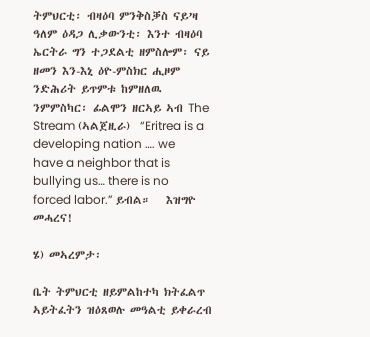ትምህርቲ፡ ብዛዕባ ምንቅስቓስ ናይ’ዛ ዓለም ዕዳጋ ሊቃውንቲ፡ እንተ ብዛዕባ ኤርትራ ግን ተጋደልቲ ዘምስሎም፡ ናይ ዘመን እን-እኒ ዕዮ-ምስክር ሒዞም ንድሕሪት ይጥምቱ ከምዘለዉ ንምምስካር፡ ፊልሞን ዘርኣይ ኣብ The Stream (ኣልጀዚራ)  “Eritrea is a developing nation …. we have a neighbor that is bullying us… there is no forced labor.” ይብል።   እዝግዮ መሓረና!

ሄ) መኣረምታ፡

ቤት ትምህርቲ ዘይምልከተካ ክትፈልጥ ኣይትፈትን ዝዕጸወሉ መዓልቲ ይቀራረብ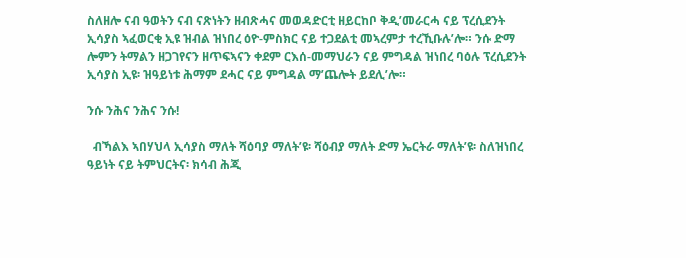ስለዘሎ ናብ ዓወትን ናብ ናጽነትን ዘብጽሓና መወዳድርቲ ዘይርከቦ ቅዲ’መራርሓ ናይ ፕረሲደንት ኢሳያስ ኣፈወርቂ ኢዩ ዝብል ዝነበረ ዕዮ-ምስክር ናይ ተጋደልቲ መኣረምታ ተረኺቡሉ’ሎ። ንሱ ድማ ሎምን ትማልን ዘጋገየናን ዘጥፍኣናን ቀደም ርእሰ-መማህራን ናይ ምግዳል ዝነበረ ባዕሉ ፕረሲደንት ኢሳያስ ኢዩ፡ ዝዓይነቱ ሕማም ደሓር ናይ ምግዳል ማ’ጨሎት ይደሊ’ሎ።

ንሱ ንሕና ንሕና ንሱ!

  ብኻልእ ኣበሃህላ ኢሳያስ ማለት ሻዕባያ ማለት’ዩ፡ ሻዕብያ ማለት ድማ ኤርትራ ማለት’ዩ፡ ስለዝነበረ ዓይነት ናይ ትምህርትና፡ ክሳብ ሕጂ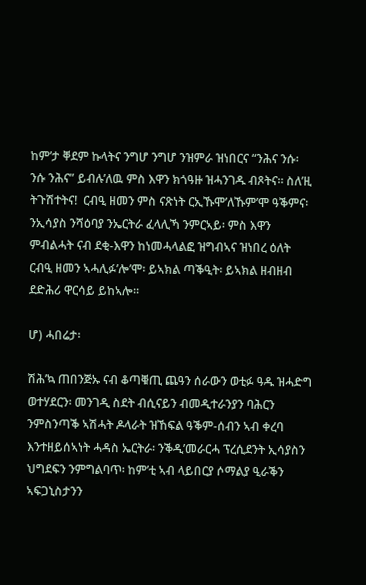ከም’ታ ቐደም ኩላትና ንግሆ ንግሆ ንዝምራ ዝነበርና “ንሕና ንሱ፡ ንሱ ንሕና” ይብሉ’ለዉ ምስ እዋን ክጎዓዙ ዝሓንገዱ ብጾትና። ስለ’ዚ ትጉሽተትና!  ርብዒ ዘመን ምስ ናጽነት ርኢኹሞ’ለኹም’ሞ ዓቕምና፡ ንኢሳያስ ንሻዕባያ ንኤርትራ ፈላሊኻ ንምርኣይ፡ ምስ እዋን ምብልሓት ናብ ደቂ-እዋን ከነመሓላልፎ ዝግብኣና ዝነበረ ዕለት ርብዒ ዘመን ኣሓሊፉ’ሎ’ሞ፡ ይኣክል ጣቕዒት፡ ይኣክል ዘብዘብ  ደድሕሪ ዋርሳይ ይከኣሎ።

ሆ) ሓበሬታ፡

ሽሕ’ኳ ጠበንጅኡ ናብ ቆጣቑጢ ጨዓን ሰራውን ወቲፉ ዓዱ ዝሓድግ ወተሃደርን፡ መንገዲ ስደት ብሲናይን ብመዲተራንያን ባሕርን ንምስንጣቕ ኣሽሓት ዶላራት ዝኸፍል ዓቕም-ሰብን ኣብ ቀረባ እንተዘይሰኣነት ሓዳስ ኤርትራ፡ ንቕዲ’መራርሓ ፕረሲደንት ኢሳያስን ህግደፍን ንምግልባጥ፡ ከም’ቲ ኣብ ላይበርያ ሶማልያ ዒራቕን ኣፍጋኒስታንን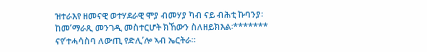ዝተራእየ ዘመናዊ ወተሃደራዊ ሞያ ብመሃያ ካብ ናይ ብሕቲ ኩባንያ፡ ከመ’ማራጺ መንገዲ መስተርሆት ክኸውን ስለዘይክእል፡******* ናየ’ተሓሳስባ ለውጢ የድሊ’ሎ ኣብ ኤርትራ።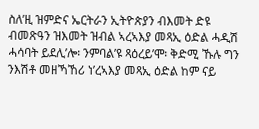ስለ’ዚ ዝምድና ኤርትራን ኢትዮጵያን ብእመት ድዩ ብመጽዓን ዝእመት ዝብል ኣረኣእያ መጻኢ ዕድል ሓዲሽ ሓሳባት ይደሊ’ሎ፡ ንምባል’ዩ ጻዕረይ’ሞ፡ ቅድሚ ኹሉ ግን ንእሽቶ መዘኻኸሪ ነ’ረኣእያ መጻኢ ዕድል ከም ናይ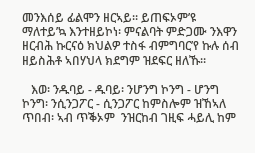መንእሰይ ፊልሞን ዘርኣይ። ይጠፍኦም’ዩ ማለተይ’ኳ እንተዘይኮነ፡ ምናልባት ምድጋሙ ንእዋን ዘርብሕ ኩርናዕ ክህልዎ ተስፋ ብምግባር’የ ኩሉ ሰብ ዘይስሕቶ ኣበሃህላ ክደግም ዝደፍር ዘለኹ።

   እወ፡ ንዱባይ - ዱባይ፡ ንሆንግ ኮንግ - ሆንግ ኮንግ፡ ንሲንጋፖር - ሲንጋፖር ከምስሎም ዝኸኣለ ጥበብ፡ ኣብ ጥቕኦም  ንዝርከብ ገዚፍ ሓይሊ ከም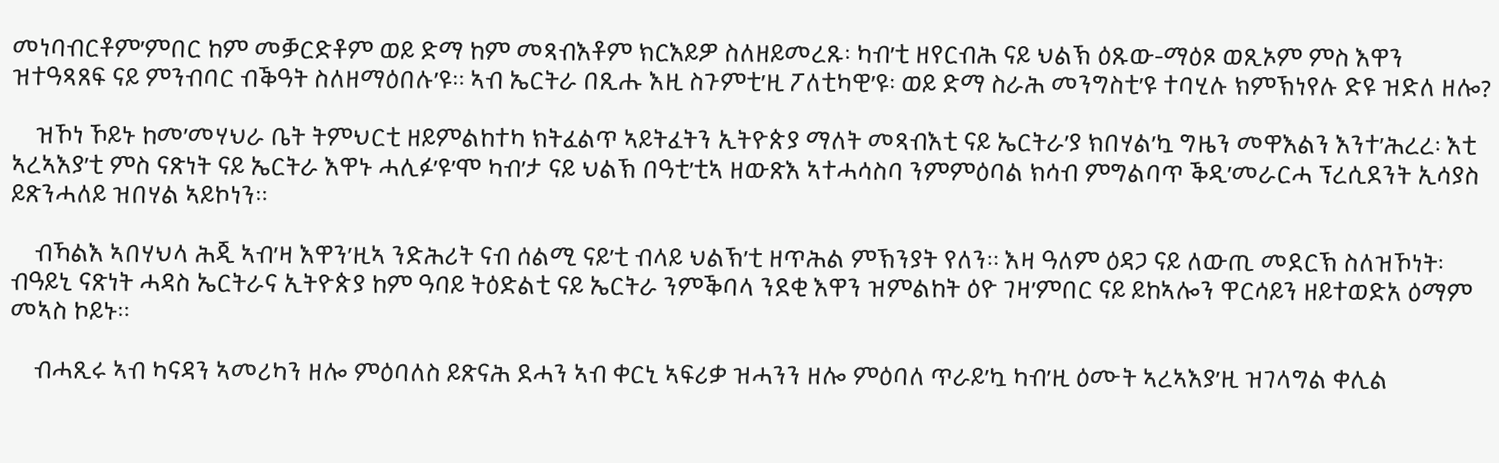መነባብርቶም’ምበር ከም መቓርድቶም ወይ ድማ ከም መጻብእቶም ክርእይዎ ስለዘይመረጹ፡ ካብ’ቲ ዘየርብሕ ናይ ህልኽ ዕጹው-ማዕጾ ወጺኦም ምስ እዋን ዝተዓጻጸፍ ናይ ምንብባር ብቕዓት ስለዘማዕበሉ’ዩ። ኣብ ኤርትራ በጺሑ እዚ ስጉምቲ’ዚ ፖለቲካዊ’ዩ፡ ወይ ድማ ስራሕ መንግስቲ’ዩ ተባሂሉ ክምኽነየሉ ድዩ ዝድለ ዘሎ?

    ዝኾነ ኾይኑ ከመ’መሃህራ ቤት ትምህርቲ ዘይምልከተካ ክትፈልጥ ኣይትፈትን ኢትዮጵያ ማለት መጻብእቲ ናይ ኤርትራ’ያ ክበሃል’ኳ ግዜን መዋእልን እንተ’ሕረረ፡ እቲ ኣረኣእያ’ቲ ምስ ናጽነት ናይ ኤርትራ እዋኑ ሓሊፉ’ዩ’ሞ ካብ’ታ ናይ ህልኽ በዓቲ’ቲኣ ዘውጽእ ኣተሓሳስባ ንምምዕባል ክሳብ ምግልባጥ ቕዲ’መራርሓ ፕረሲደንት ኢሳያስ ይጽንሓለይ ዝበሃል ኣይኮነን።

    ብኻልእ ኣበሃህላ ሕጂ ኣብ’ዛ እዋን’ዚኣ ንድሕሪት ናብ ሰልሚ ናይ’ቲ ብላይ ህልኽ’ቲ ዘጥሕል ምኽንያት የለን። እዛ ዓለም ዕዳጋ ናይ ለውጢ መደርኽ ስለዝኾነት፡ ብዓይኒ ናጽነት ሓዳስ ኤርትራና ኢትዮጵያ ከም ዓባይ ትዕድልቲ ናይ ኤርትራ ንምቕባላ ንደቂ እዋን ዝምልከት ዕዮ ገዛ’ምበር ናይ ይከኣሎን ዋርሳይን ዘይተወድአ ዕማም መኣስ ኮይኑ።

    ብሓጺሩ ኣብ ካናዳን ኣመሪካን ዘሎ ምዕባለስ ይጽናሕ ደሓን ኣብ ቀርኒ ኣፍሪቃ ዝሓንን ዘሎ ምዕባለ ጥራይ’ኳ ካብ’ዚ ዕሙት ኣረኣእያ’ዚ ዝገላግል ቀሊል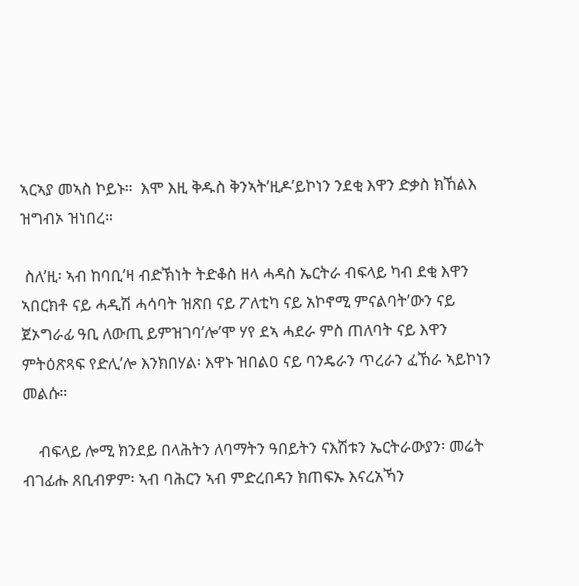ኣርኣያ መኣስ ኮይኑ።  እሞ እዚ ቅዱስ ቅንኣት’ዚዶ’ይኮነን ንደቂ እዋን ድቃስ ክኸልእ ዝግብኦ ዝነበረ።

 ስለ’ዚ፡ ኣብ ከባቢ’ዛ ብድኽነት ትድቆስ ዘላ ሓዳስ ኤርትራ ብፍላይ ካብ ደቂ እዋን ኣበርክቶ ናይ ሓዲሽ ሓሳባት ዝጽበ ናይ ፖለቲካ ናይ አኮኖሚ ምናልባት’ውን ናይ ጀኦግራፊ ዓቢ ለውጢ ይምዝገባ’ሎ’ሞ ሃየ ደኣ ሓደራ ምስ ጠለባት ናይ እዋን ምትዕጽጻፍ የድሊ’ሎ እንክበሃል፡ እዋኑ ዝበልዐ ናይ ባንዴራን ጥረራን ፈኸራ ኣይኮነን መልሱ።

    ብፍላይ ሎሚ ክንደይ በላሕትን ለባማትን ዓበይትን ናእሽቱን ኤርትራውያን፡ መሬት ብገፊሑ ጸቢብዎም፡ ኣብ ባሕርን ኣብ ምድረበዳን ክጠፍኡ እናረአኻን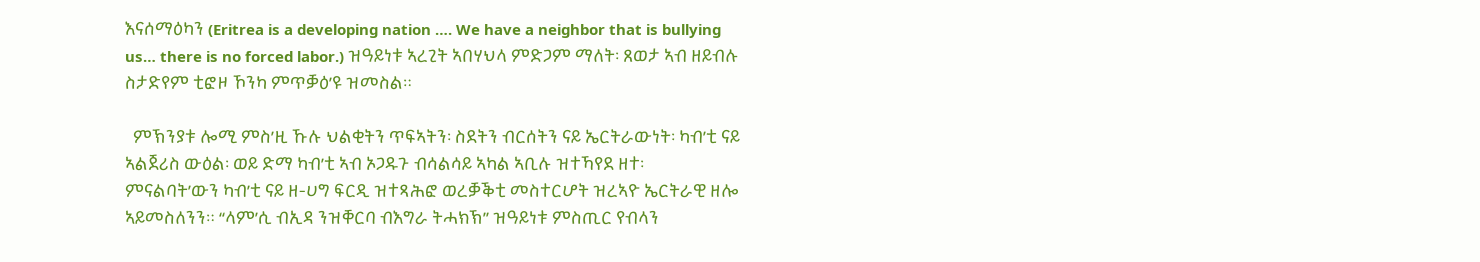እናሰማዕካን (Eritrea is a developing nation …. We have a neighbor that is bullying us… there is no forced labor.) ዝዓይነቱ ኣረጊት ኣበሃህላ ምድጋም ማለት፡ ጸወታ ኣብ ዘይብሉ ስታድየም ቲፎዞ ኾንካ ምጥቓዕ’ዩ ዝመስል።

  ምኽንያቱ ሎሚ ምስ’ዚ ኹሉ ህልቂትን ጥፍኣትን፡ ስደትን ብርሰትን ናይ ኤርትራውነት፡ ካብ’ቲ ናይ ኣልጀሪስ ውዕል፡ ወይ ድማ ካብ’ቲ ኣብ ኦጋዱጉ ብሳልሳይ ኣካል ኣቢሉ ዝተኻየደ ዘተ፡ ምናልባት’ውን ካብ’ቲ ናይ ዘ-ሀግ ፍርዲ ዝተጻሕፎ ወረቓቕቲ መስተርሆት ዝረኣዮ ኤርትራዊ ዘሎ ኣይመስለንን። “ላም’ሲ ብኢዳ ንዝቐርባ ብእግራ ትሓክኽ” ዝዓይነቱ ምስጢር የብላን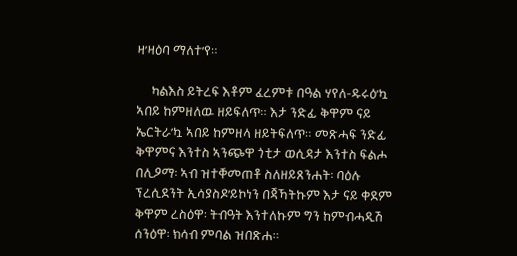ዛ’ዛዕባ ማለተ’የ።

     ካልእስ ይትረፍ እቶም ፈረምቱ በዓል ሃየለ-ዱሩዕ’ኳ ኣበይ ከምዘለዉ ዘይፍለጥ። እታ ንድፊ ቅዋም ናይ ኤርትራ’ኳ ኣበይ ከምዘላ ዘይትፍለጥ። መጽሓፍ ንድፊ ቅዋምና እንተስ ኣንጭዋ ጎቲታ ወሲዳታ እንተስ ፍልሖ በሊዖማ፡ ኣብ ዝተቐመጠቶ ስለዘይጸንሐት፡ ባዕሉ ፕረሲደንት ኢሳያስዶ’ይኮነን በጃኻትኩም እታ ናይ ቀደም ቅዋም ረስዕዋ፡ ትብዓት እንተለኩም ግን ከምብሓዲሽ ሰንዕዋ፡ ክሳብ ምባል ዝበጽሐ።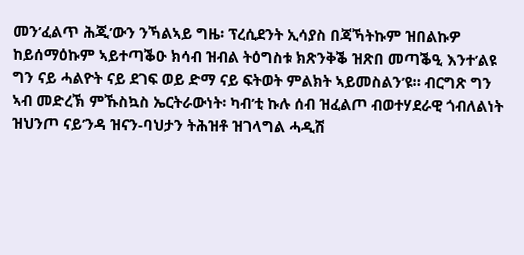መን’ፈልጥ ሕጂ’ውን ንኻልኣይ ግዜ፡ ፕረሲደንት ኢሳያስ በጃኻትኩም ዝበልኩዎ ከይሰማዕኩም ኣይተጣቕዑ ክሳብ ዝብል ትዕግስቱ ክጽንቅቕ ዝጽበ መጣቕዒ እንተ’ልዩ ግን ናይ ሓልዮት ናይ ደገፍ ወይ ድማ ናይ ፍትወት ምልክት ኣይመስልን’ዩ። ብርግጽ ግን ኣብ መድረኽ ምኹስኳስ ኤርትራውነት፡ ካብ’ቲ ኩሉ ሰብ ዝፈልጦ ብወተሃደራዊ ጎብለልነት ዝህንጦ ናይ’ንዳ ዝናን-ባህታን ትሕዝቶ ዝገላግል ሓዲሽ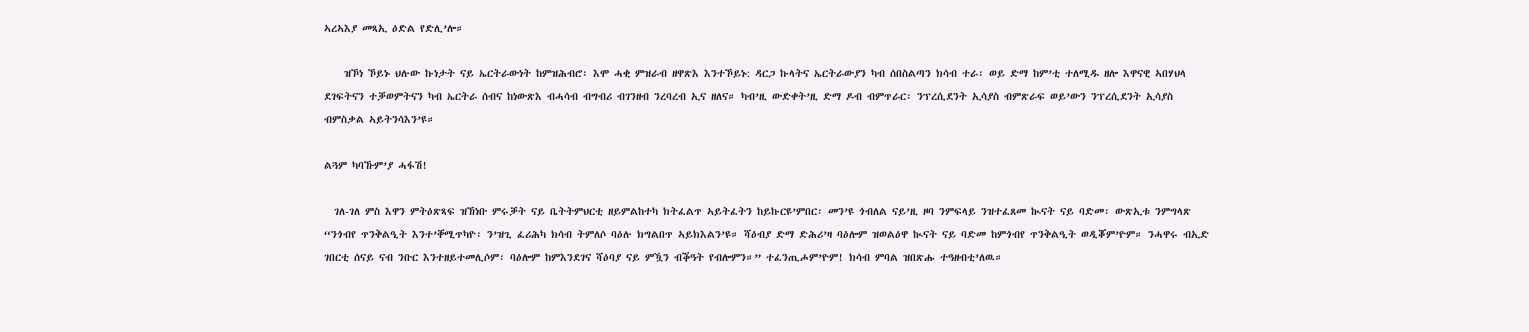ኣረኣእያ መጻኢ ዕድል የድሊ’ሎ።

    ዝኾነ ኾይኑ ህሉው ኩነታት ናይ ኤርትራውነት ከምዝሕብሮ፡ እሞ ሓቂ ምዝራብ ዘዋጽእ እንተኾይኑ: ዳርጋ ኩላትና ኤርትራውያን ካብ ሰበስልጣን ክሳብ ተራ፡ ወይ ድማ ከም’ቲ ተለሚዱ ዘሎ እዋናዊ ኣበሃህላ ደገፍትናን ተቓወምትናን ካብ ኤርትራ ሰብና ከነውጽእ ብሓሳብ ብግብሪ ብገንዘብ ንረባረብ ኢና ዘለና። ካብ’ዚ ውድቀት’ዚ ድማ ዶብ ብምጥራር፡ ንፕረሲደንት ኢሳያስ ብምጽራፍ ወይ’ውን ንፕረሲደንት ኢሳያስ ብምስቃል ኣይትንሳእን’ዩ።

ልጓም ካባኹም’ያ ሓፋሽ!

  ገለ-ገለ ምስ እዋን ምትዕጽጻፍ ዝኸነቡ ምሩቓት ናይ ቤትትምህርቲ ዘይምልከተካ ክትፈልጥ ኣይትፈትን ከይኩርዩ’ምበር፡ መን’ዩ ጎብለል ናይ’ዚ ዞባ ንምፍላይ ንዝተፈጸመ ኲናት ናይ ባድመ፡ ውጽኢቱ ንምግላጽ “ንጎብየ ጥንቅልዒት እንተ’ቐሚጥካዮ፡ ን’ዝጊ ፈሪሕካ ክሳብ ትምለሶ ባዕሉ ክግልበጥ ኣይክእልን’ዩ። ሻዕብያ ድማ ድሕሪ’ዛ ባዕሎም ዝወልዕዋ ኲናት ናይ ባድመ ከምጎብየ ጥንቅልዒት ወዲቖም’ዮም። ንሓዋሩ ብኢድ ገበርቲ ሰናይ ናብ ንቡር እንተዘይተመሊሶም፡ ባዕሎም ከምእንደገና ሻዕባያ ናይ ምዃን ብቕዓት የብሎምን።” ተፈንጢሖም’ዮም! ክሳብ ምባል ዝበጽሑ ተዓዘብቲ’ለዉ።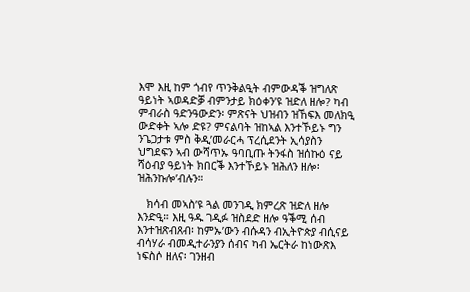እሞ እዚ ከም ጎብየ ጥንቅልዒት ብምውዳቕ ዝግለጽ ዓይነት ኣወዳድቓ ብምንታይ ክዕቀን’ዩ ዝድለ ዘሎ? ካብ ምብራስ ዓድንዓውድን፡ ምጽናት ህዝብን ዝኸፍእ መለክዒ ውድቀት ኣሎ ድዩ? ምናልባት ዝከኣል እንተኾይኑ ግን ንጌጋታቱ ምስ ቅዲ’መራርሓ ፕረሲደንት ኢሳያስን ህግደፍን ኣብ ውሻጥኡ ዓባቢጡ ትንፋስ ዝሰኩዕ ናይ ሻዕብያ ዓይነት ክበርቕ እንተኾይኑ ዝሕለን ዘሎ፡ ዝሕንኩሎ’ብሉን።

   ክሳብ መኣስ’ዩ ጓል መንገዲ ክምረጽ ዝድለ ዘሎ እንድዒ። እዚ ዓዱ ገዲፉ ዝስደድ ዘሎ ዓቕሚ ሰብ እንተዝጽብጸብ፡ ከምኡ’ውን ብሱዳን ብኢትዮጵያ ብሲናይ ብሳሃራ ብመዲተራንያን ሰብና ካብ ኤርትራ ከነውጽእ ነፍስሶ ዘለና፡ ገንዘብ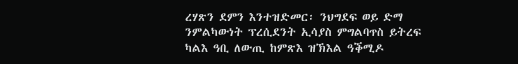ረሃጽን ደምን እንተዝድመር፡ ንህግደፍ ወይ ድማ ንምልካውነት ፕረሲደንት ኢሳያስ ምግልባጥስ ይትረፍ ካልእ ዓቢ ለውጢ ከምጽእ ዝኽእል ዓቕሚዶ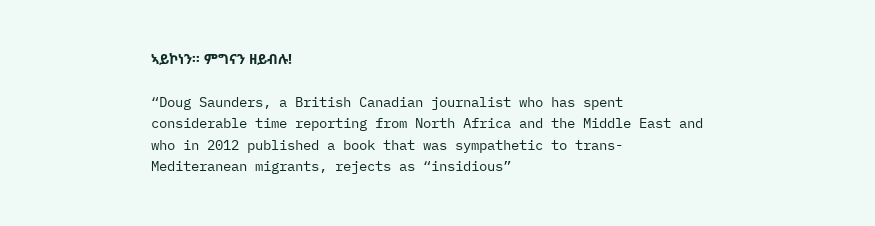ኣይኮነን። ምግናን ዘይብሉ!

“Doug Saunders, a British Canadian journalist who has spent considerable time reporting from North Africa and the Middle East and who in 2012 published a book that was sympathetic to trans-Mediteranean migrants, rejects as “insidious”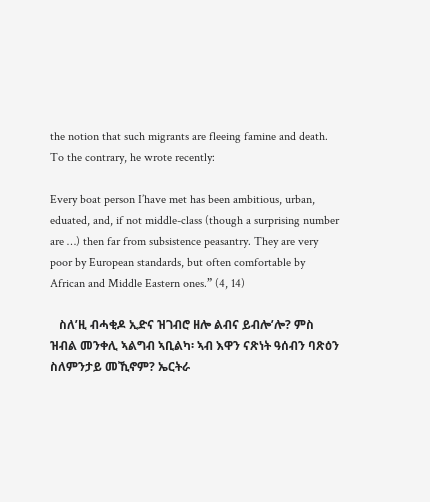the notion that such migrants are fleeing famine and death. To the contrary, he wrote recently:

Every boat person I’have met has been ambitious, urban, eduated, and, if not middle-class (though a surprising number are …) then far from subsistence peasantry. They are very poor by European standards, but often comfortable by African and Middle Eastern ones.” (4, 14)

   ስለ’ዚ ብሓቂዶ ኢድና ዝገብሮ ዘሎ ልብና ይብሎ’ሎ? ምስ ዝብል መንቀሊ ኣልግብ ኣቢልካ፡ ኣብ እዋን ናጽነት ዓሰብን ባጽዕን ስለምንታይ መኺኖም? ኤርትራ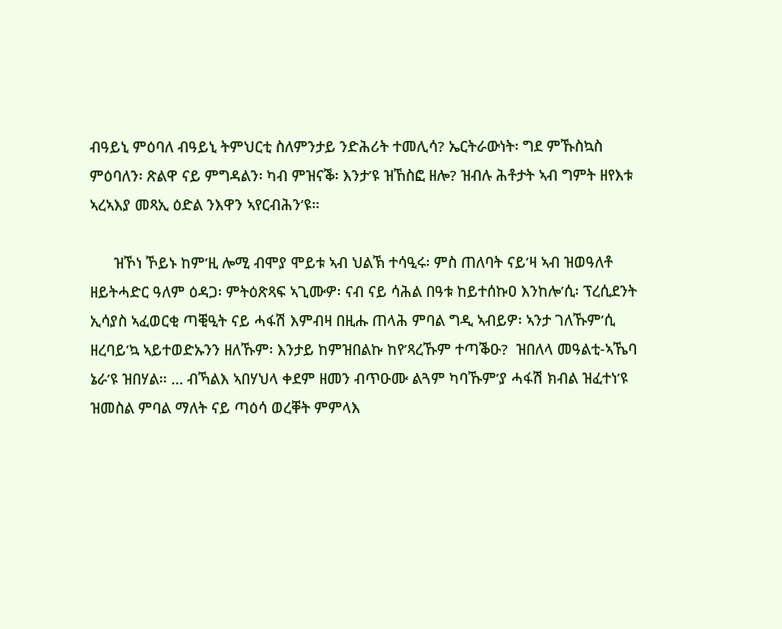ብዓይኒ ምዕባለ ብዓይኒ ትምህርቲ ስለምንታይ ንድሕሪት ተመሊሳ? ኤርትራውነት፡ ግደ ምኹስኳስ ምዕባለን፡ ጽልዋ ናይ ምግዳልን፡ ካብ ምዝናቕ፡ እንታ’ዩ ዝኸስፎ ዘሎ? ዝብሉ ሕቶታት ኣብ ግምት ዘየእቱ ኣረኣእያ መጻኢ ዕድል ንእዋን ኣየርብሕን’ዩ።

      ዝኾነ ኾይኑ ከም’ዚ ሎሚ ብሞያ ሞይቱ ኣብ ህልኽ ተሳዒሩ፡ ምስ ጠለባት ናይ’ዛ ኣብ ዝወዓለቶ ዘይትሓድር ዓለም ዕዳጋ፡ ምትዕጽጻፍ ኣጊሙዎ፡ ናብ ናይ ሳሕል በዓቱ ከይተሰኩዐ እንከሎ’ሲ፡ ፕረሲደንት ኢሳያስ ኣፈወርቂ ጣቒዒት ናይ ሓፋሽ እምብዛ በዚሑ ጠላሕ ምባል ግዲ ኣብይዎ፡ ኣንታ ገለኹም’ሲ ዘረባይ’ኳ ኣይተወድኡንን ዘለኹም፡ እንታይ ከምዝበልኩ ከየ’ጻረኹም ተጣቕዑ?  ዝበለላ መዓልቲ-ኣኼባ ኔራ’ዩ ዝበሃል። … ብኻልእ ኣበሃህላ ቀደም ዘመን ብጥዑሙ ልጓም ካባኹም’ያ ሓፋሽ ክብል ዝፈተነ’ዩ ዝመስል ምባል ማለት ናይ ጣዕሳ ወረቐት ምምላእ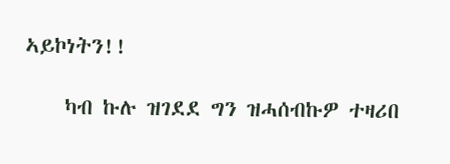ኣይኮነትን!!

    ካብ ኩሉ ዝገደደ ግን ዝሓሰብኩዎ ተዛሪበ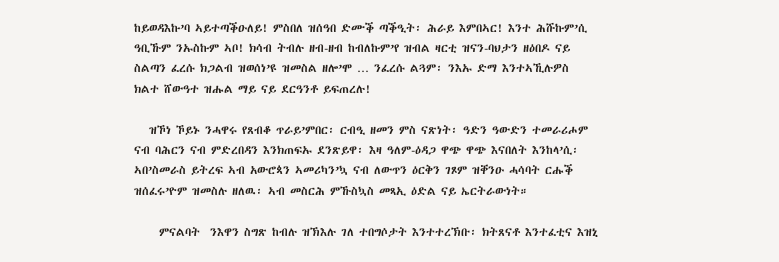ከይወዳእኩ’ባ ኣይተጣቕዑለይ! ምስበለ ዝሰዓበ ድሙቕ ጣቕዒት፡ ሕራይ እምበኣር! እንተ ሕሹኩም’ሲ ዓቢኹም ንኡስኩም ኣቦ! ክሳብ ትብሉ ዘብ-ዘብ ከብለኩም’የ ዝብል ዛርቲ ዝናን-ባህታን ዘዕበዶ ናይ ስልጣን ፈረሱ ክጋልብ ዝወሰነ’ዩ ዝመስል ዘሎ’ሞ … ንፈረሱ ልጓም፡ ንእኡ ድማ እንተኣኺሉዎስ ክልተ ሸውዓተ ዝሑል ማይ ናይ ደርዓንቶ ይፍጠረሉ!

   ዝኾነ ኾይኑ ንሓዋሩ የጸብቆ ጥራይ’ምበር፡ ርብዒ ዘመን ምስ ናጽነት፡ ዓድን ዓውድን ተመራሪሖም ናብ ባሕርን ናብ ምድረበዳን እንክጠፍኡ ደንጽይዋ፡ እዛ ዓለም-ዕዳጋ ዋጭ ዋጭ እናበለት እንከላ’ሲ፡ ኣበ’ስመራስ ይትረፍ ኣብ አውሮጳን ኣመሪካን’ኳ ናብ ለውጥን ዕርቅን ገጾም ዝቐንዑ ሓሳባት ርሑቕ ዝሰፈሩ’ዮም ዝመስሉ ዘለዉ፡ ኣብ መስርሕ ምኹስኳስ መጻኢ ዕድል ናይ ኤርትራውነት።

     ምናልባት  ንእዋን ስግጽ ከብሉ ዝኽእሉ ገለ ተበግሶታት እንተተረኽቡ፡ ክትጸናቶ እንተፈቲና እዝኒ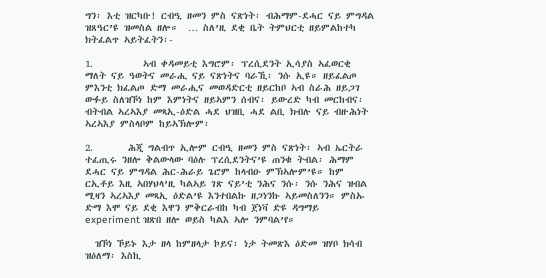ግን፡ እቲ ዝርካቡ! ርብዒ ዘመን ምስ ናጽነት፡ ብሕማም-ደሓር ናይ ምግዳል ዝጸዓር’ዩ ዝመስል ዘሎ።  … ስለ’ዚ ደቂ ቤት ትምህርቲ ዘይምልከተካ ክትፈልጥ ኣይትፈትን፡-

1.          ኣብ ቀዳመይቲ እግሮም፡ ፕረሲደንት ኢሳያስ ኣፈወርቂ ማለት ናይ ዓወትና መራሒ ናይ ናጽነትና ባራኺ፡ ንሱ ኢዩ። ዘይፈልጦ ምእንቲ ክፈልጦ ድማ መራሒና መወዳድርቲ ዘይርከቦ ኣብ ስራሕ ዘይጋገ ውፉይ ስለዝኾነ ከም እምነትና ዘይኣምን ሰብና፡ ይውረድ ካብ መርከብና፡ ብትብል ኣረኣእያ መጻኢ-ዕድል ሓደ ህዝቢ ሓደ ልቢ ክብሉ ናይ ብዙሕነት ኣረኣእያ ምስላቦም ከይኣኽሎም፡

2.       ሕጂ ግልብጥ ኢሎም ርብዒ ዘመን ምስ ናጽነት፡ ኣብ ኤርትራ ተፈጢሩ ንዘሎ ቅልውላው ባዕሉ ፕረሲደንትና’ዩ ጠንቁ ትብል፡ ሕማም ደሓር ናይ ምግዳል ሕር-ሕራይ ጌሮም ከላብዑ ምኽኣሎም’ዩ። ከም ርኢቶይ እዚ ኣበሃህላ’ዚ ካልኣይ ገጽ ናይ’ቲ ንሕና ንሱ፡ ንሱ ንሕና ዝብል ሚዛን ኣረኣእያ መጻኢ ዕድል’ዩ እንተበልኩ ዘጋነንኩ ኣይመስለንን። ምስኡ ድማ እሞ ናይ ደቂ እዋን ምቅርራብከ ካብ ጀነቫ ድዩ ዳግማይ experiment ዝጽበ ዘሎ ወይስ ካልእ ኣሎ ንምባል’የ።

  ዝኾነ ኾይኑ እታ ዘላ ከምዘላታ ኮይና፡ ነታ ትመጽእ ዕድመ ዝሃቦ ክሳብ ዝዕለማ፡ እስኪ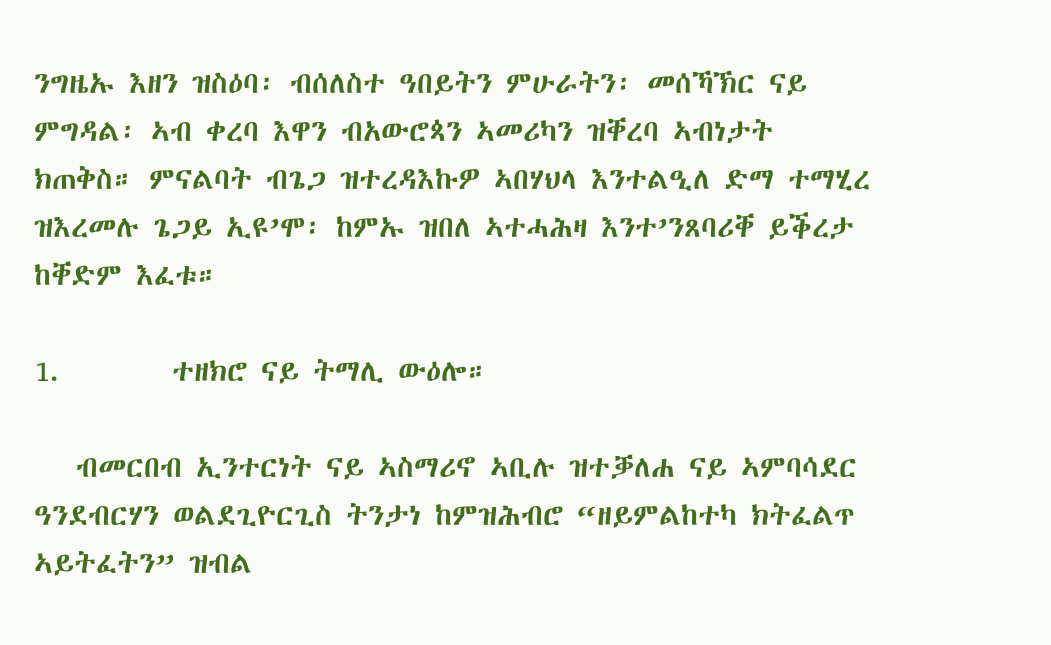ንግዜኡ እዘን ዝስዕባ፡ ብሰለስተ ዓበይትን ምሁራትን፡ መሰኻኽር ናይ ምግዳል፡ ኣብ ቀረባ እዋን ብአውሮጳን ኣመሪካን ዝቐረባ ኣብነታት ክጠቅስ። ምናልባት ብጌጋ ዝተረዳእኩዎ ኣበሃህላ እንተልዒለ ድማ ተማሂረ ዝእረመሉ ጌጋይ ኢዩ’ሞ፡ ከምኡ ዝበለ ኣተሓሕዛ እንተ’ንጸባሪቐ ይቕረታ ከቐድም እፈቱ።

1.        ተዘክሮ ናይ ትማሊ ውዕሎ።

   ብመርበብ ኢንተርነት ናይ ኣስማሪኖ ኣቢሉ ዝተቓለሐ ናይ ኣምባሳደር ዓንደብርሃን ወልደጊዮርጊስ ትንታነ ከምዝሕብሮ “ዘይምልከተካ ክትፈልጥ ኣይትፈትን” ዝብል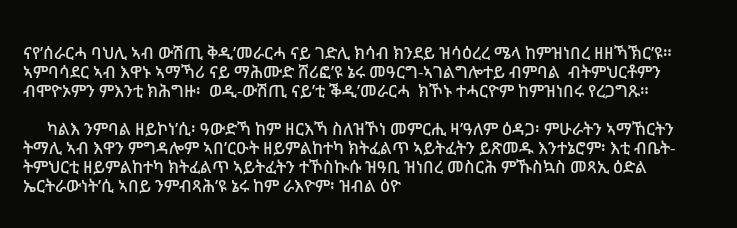ናየ’ሰራርሓ ባህሊ ኣብ ውሽጢ ቅዲ’መራርሓ ናይ ገድሊ ክሳብ ክንደይ ዝሳዕረረ ሜላ ከምዝነበረ ዘዘኻኽር’ዩ። ኣምባሳደር ኣብ እዋኑ ኣማኻሪ ናይ ማሕሙድ ሸሪፎ’ዩ ኔሩ መዓርግ-ኣገልግሎተይ ብምባል  ብትምህርቶምን ብሞዮኦምን ምእንቲ ክሕግዙ፡  ወዲ-ውሽጢ ናይ’ቲ ቕዲ’መራርሓ  ክኾኑ ተሓርዮም ከምዝነበሩ የረጋግጹ።

      ካልእ ንምባል ዘይኮነ’ሲ፡ ዓውድኻ ከም ዘርእኻ ስለዝኾነ መምርሒ ዛ’ዓለም ዕዳጋ፡ ምሁራትን ኣማኸርትን ትማሊ ኣብ እዋን ምግዳሎም ኣበ’ርዑት ዘይምልከተካ ክትፈልጥ ኣይትፈትን ይጽመዱ እንተኔሮም፡ እቲ ብቤት-ትምህርቲ ዘይምልከተካ ክትፈልጥ ኣይትፈትን ተኾስኲሱ ዝዓቢ ዝነበረ መስርሕ ምኹስኳስ መጻኢ ዕድል ኤርትራውነት’ሲ ኣበይ ንምብጻሕ’ዩ ኔሩ ከም ራእዮም፡ ዝብል ዕዮ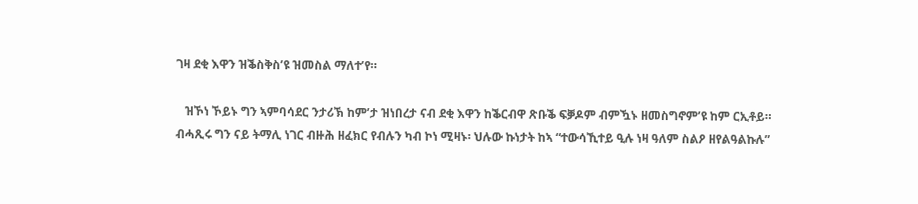ገዛ ደቂ እዋን ዝቕስቅስ’ዩ ዝመስል ማለተ’የ።

   ዝኾነ ኾይኑ ግን ኣምባሳደር ንታሪኽ ከም’ታ ዝነበረታ ናብ ደቂ እዋን ከቕርብዋ ጽቡቕ ፍቓዶም ብምዃኑ ዘመስግኖም’ዩ ከም ርኢቶይ። ብሓጺሩ ግን ናይ ትማሊ ነገር ብዙሕ ዘፈክር የብሉን ካብ ኮነ ሚዛኑ፡ ህሉው ኩነታት ከኣ “ተውሳኺተይ ዒሉ ነዛ ዓለም ስልዖ ዘየልዓልኩሉ”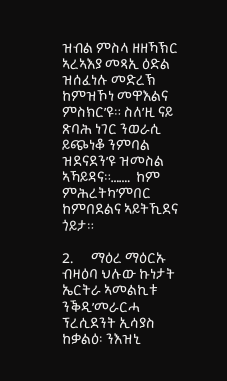ዝብል ምስላ ዘዘኻኽር ኣረኣእያ መጻኢ ዕድል ዝሰፈነሉ መድረኽ ከምዝኾነ መዋእልና ምስክር’ዩ። ስለ’ዚ ናይ ጽባሕ ነገር ንወራሲ ይጭነቆ ንምባል ዝደናደን’ዩ ዝመስል ኣኻይዳና።…….  ከም ምሕረትካ’ምበር ከምበደልና ኣይትኺደና ጎይታ።

2.      ማዕረ ማዕርኡ ብዛዕባ ህሉው ኩነታት ኤርትራ ኣመልኪቱ ንቕዲ’መራርሓ ፕረሲደንት ኢሳያስ ከቃልዕ፡ ንእዝኒ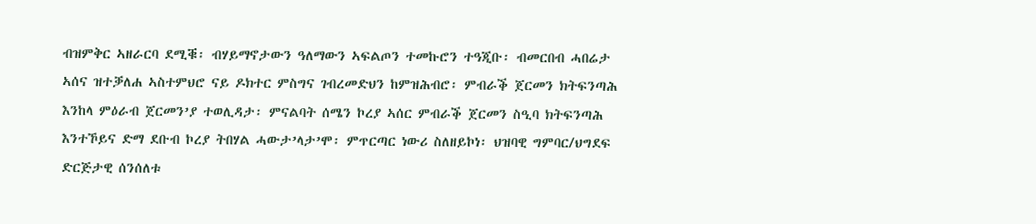ብዝምቅር ኣዘራርባ ደሚቑ፡ ብሃይማኖታውን ዓለማውን ኣፍልጦን ተመኩሮን ተዓጂቡ፡ ብመርበብ ሓበሬታ ኣሰና ዝተቓለሐ ኣስተምህሮ ናይ ዶክተር ምስግና ገብረመድህን ከምዝሕብሮ፡ ምብራቕ ጀርመን ክትፍንጣሕ እንከላ ምዕራብ ጀርመን’ያ ተወሊዳታ፡ ምናልባት ሰሜን ኮረያ ኣሰር ምብራቕ ጀርመን ስዒባ ክትፍንጣሕ እንተኾይና ድማ ደቡብ ኮረያ ትበሃል ሓውታ’ላታ’ሞ፡ ምጥርጣር ነውሪ ስለዘይኮነ፡ ህዝባዊ ግምባር/ህግደፍ ድርጅታዊ ሰንሰለቱ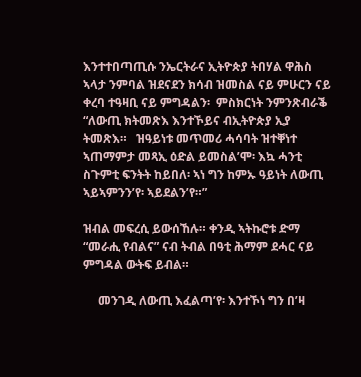እንተተበጣጢሱ ንኤርትራና ኢትዮጵያ ትበሃል ዋሕስ ኣላታ ንምባል ዝደናደን ክሳብ ዝመስል ናይ ምሁርን ናይ ቀረባ ተዓዛቢ ናይ ምግዳልን፡  ምስክርነት ንምንጽብራቕ “ለውጢ ክትመጽእ እንተኾይና ብኢትዮጵያ ኢያ ትመጽእ።   ዝዓይነቱ መጥመሪ ሓሳባት ዝተቐነተ ኣጠማምታ መጻኢ ዕድል ይመስል’ሞ፡ እኳ ሓንቲ ስጉምቲ ፍንትት ከይበለ፡ ኣነ ግን ከምኡ ዓይነት ለውጢ ኣይኣምንን’የ፡ ኣይደልን’የ።”

ዝብል መፍረሲ ይውሰኸሉ። ቀንዲ ኣትኩሮቱ ድማ “መራሒ የብልና” ናብ ትብል በዓቲ ሕማም ደሓር ናይ ምግዳል ውትፍ ይብል።

     መንገዲ ለውጢ እፈልጣ’የ፡ እንተኾነ ግን በ’ዛ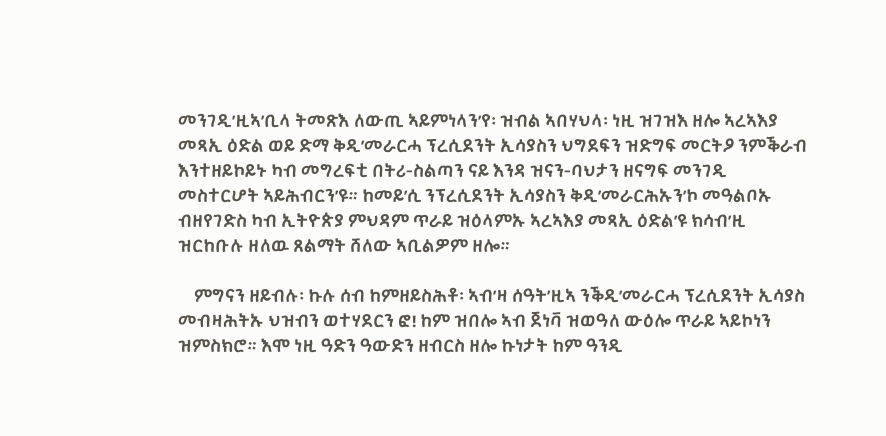መንገዲ’ዚኣ’ቢላ ትመጽእ ለውጢ ኣይምነላን’የ፡ ዝብል ኣበሃህላ፡ ነዚ ዝገዝእ ዘሎ ኣረኣእያ መጻኢ ዕድል ወይ ድማ ቅዲ’መራርሓ ፕረሲደንት ኢሳያስን ህግደፍን ዝድግፍ መርትዖ ንምቕራብ እንተዘይኮይኑ ካብ መግረፍቲ በትሪ-ስልጣን ናይ እንዳ ዝናን-ባህታን ዘናግፍ መንገዲ መስተርሆት ኣይሕብርን’ዩ። ከመይ’ሲ ንፕረሲደንት ኢሳያስን ቅዲ’መራርሕኡን’ኮ መዓልቦኡ ብዘየገድስ ካብ ኢትዮጵያ ምህዳም ጥራይ ዝዕላምኡ ኣረኣእያ መጻኢ ዕድል’ዩ ክሳብ’ዚ ዝርከቡሉ ዘለዉ ጸልማት ሸለው ኣቢልዎም ዘሎ።

    ምግናን ዘይብሉ፡ ኩሉ ሰብ ከምዘይስሕቶ፡ ኣብ’ዛ ሰዓት’ዚኣ ንቕዲ’መራርሓ ፕረሲደንት ኢሳያስ መብዛሕትኡ ህዝብን ወተሃደርን ፎ! ከም ዝበሎ ኣብ ጀነቫ ዝወዓለ ውዕሎ ጥራይ ኣይኮነን ዝምስክሮ። እሞ ነዚ ዓድን ዓውድን ዘብርስ ዘሎ ኩነታት ከም ዓንዲ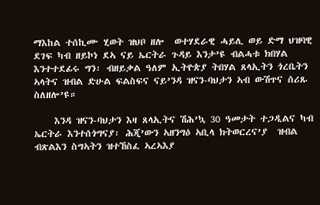ማእከል ተሰኪሙ ሂወት ዝህቦ ዘሎ  ወተሃደራዊ ሓይሊ ወይ ድማ ህዝባዊ ደገፍ ካብ ዘይኮነ ደኣ ናይ ኤርትራ ጉዳይ እንታ’ዩ ብልሓቱ ክበሃል እንተተደፊሩ ግን፡ ብዘይቃል ዓለም ኢትዮጵያ ትበሃል ጸላኢትን ጎረቤትን ኣላትና ዝብል ድሁል ፍልስፍና ናይ’ንዳ ዝናን-ባህታን ኣብ ውሽጥና ሰሪጹ ስለዘሎ’ዩ።

    እንዳ ዝናን-ባህታን እዛ ጸላኢትና ሽሕ’ኳ 30 ዓመታት ተጋዲልና ካብ ኤርትራ እንተሰጎግናያ፡ ሕጂ’ውን ኣዘንግዕ ኣቢላ ክትወርረና’ያ  ዝብል ብጽልእን ስግኣትን ዝተኸስፈ ኣረኣእያ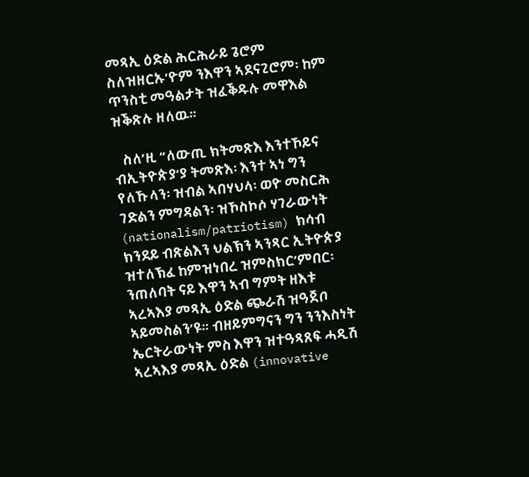መጻኢ ዕድል ሕርሕራይ ጌሮም ስለዝዘርኡ’ዮም ንእዋን ኣደናጊሮም፡ ከም ጥንስቲ መዓልታት ዝፈቕዱሉ መዋእል ዝቕጽሉ ዘለዉ።

   ስለ’ዚ “ለውጢ ክትመጽእ እንተኾይና ብኢትዮጵያ’ያ ትመጽእ፡ እንተ ኣነ ግን የለኹላን፡ ዝብል ኣበሃህላ፡ ወዮ መስርሕ ገድልን ምግዳልን፡ ዝኾስኮሶ ሃገራውነት (nationalism/patriotism) ክሳብ ክንደይ ብጽልእን ህልኽን ኣንጻር ኢትዮጵያ ዝተለኽፈ ከምዝነበረ ዝምስክር’ምበር፡ ንጠለባት ናይ እዋን ኣብ ግምት ዘእቱ ኣረኣእያ መጻኢ ዕድል ጭራሽ ዝዓጀቦ ኣይመስልን’ዩ። ብዘይምግናን ግን ንንእስነት ኤርትራውነት ምስ እዋን ዝተዓጻጸፍ ሓዲሽ ኣረኣእያ መጻኢ ዕድል (innovative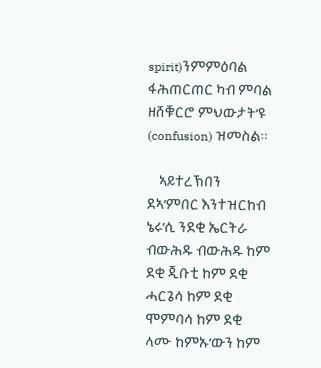spirit)ንምምዕባል ፋሕጠርጠር ካብ ምባል ዘሸቑርሮ ምህውታት’ዩ (confusion) ዝመስል።

    ኣይተረኽበን ደኣ’ምበር እንተዝርከብ ኔሩ’ሲ ንደቂ ኤርትራ ብውሕዱ ብውሕዱ ከም ደቂ ጂቡቲ ከም ደቂ ሓርጌሳ ከም ደቂ ሞምባሳ ከም ደቂ ላሙ ከምኡ’ውን ከም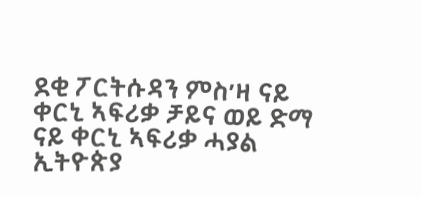ደቂ ፖርትሱዳን ምስ’ዛ ናይ ቀርኒ ኣፍሪቃ ቻይና ወይ ድማ ናይ ቀርኒ ኣፍሪቃ ሓያል ኢትዮጵያ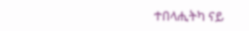ተበላሒትካ ናይ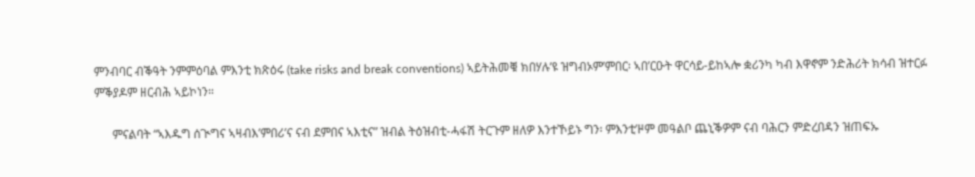ምንብባር ብቕዓት ንምምዕባል ምእንቲ ክጽዕሩ (take risks and break conventions) ኣይትሕመቑ ክበሃሉ’ዩ ዝግብኦም’ምበር፡ ኣበ’ርዑት ዋርሳይ-ይከኣሎ ቋሪንካ ካብ እዋኖም ንድሕሪት ክሳብ ዝተርፉ ምቕያዶም ዘርብሕ ኣይኮነን።

      ምናልባት “ኣእዱግ ሰጒግና ኣዛብእ’ምበሪ’ና ናብ ደምበና ኣእቲና” ዝብል ትዕዝብቲ-ሓፋሽ ትርጉም ዘለዎ እንተኾይኑ ግን፡ ምእንቲ’ዞም መዓልቦ ጨኒቕዎም ናብ ባሕርን ምድረበዳን ዝጠፍኡ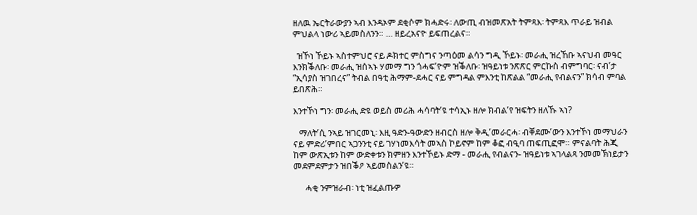ዘለዉ ኤርትራውያን ኣብ እንዳኦም ደቂሶም ክሓድሩ፡ ለውጢ ብዝመጽአት ትምጻእ፡ ትምጻእ ጥራይ ዝብል ምህልላ ነውሪ ኣይመስለንን። … ዘይረአናዮ ይፍጠረልና።

  ዝኾነ ኾይኑ ኣስተምህሮ ናይ ዶክተር ምስግና ንጣዕመ ልሳን ግዲ ኾይኑ፡ መራሒ ዝረኸቡ ኣናህብ መዓር እንክቕለቡ፡ መራሒ ዝሰኣኑ ሃመማ ግን ጎሓፍ’ዮም ዝቕለቡ፡ ዝዓይነቱ ንጽጽር ምርኩስ ብምግባር፡ ናብ’ታ “ኢሳያስ ዝገበረና” ትብል በዓቲ ሕማም-ደሓር ናይ ምግዳል ምእንቲ ከጽልል “መራሒ የብልናን” ክሳብ ምባል ይበጽሕ።

እንተኾነ ግን፡ መራሒ ድዩ ወይስ መሪሕ ሓሳባት’ዩ ተሳኢኑ ዘሎ ክብል’የ ዝፍትን ዘለኹ ኣነ?

   ማለት’ሲ ንኣይ ዝገርመኒ፡ እዚ ዓድን-ዓውድን ዘብርስ ዘሎ ቅዲ’መራርሓ፡ ብቐደሙ’ውን እንተኾነ መማህራን ናይ ምድሪ’ምበር ኣጋንንቲ ናይ ገሃነመእሳት መኣስ ኮይኖም ከም ቆፎ ብዒባ ጠፍጢፎሞ። ምናልባት ሕጂ ከም ውጽኢቱን ከም ውድቀቱን ክምዘን እንተኾይኑ ድማ - መራሒ የብልናን- ዝዓይነቱ ኣገላልጻ ንመመኽነይታን መደምደምታን ዝበቕዖ ኣይመስልን’ዩ።

      ሓቂ ንምዝራብ፡ ነቲ ዝፈልጡዎ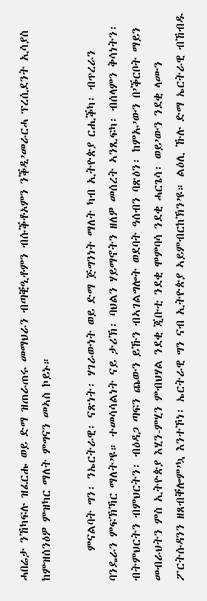ሓበሬታ ንኸካፍሉ ዝፈርሑ ወይ ድማ ዝጠራጠሩ መማህራን ብጣቒዒቶምን ብሱቕቶኦምን ንቕዲ’መራርሓ ፕረሲደንት ኢሳያስ ከምዝሰንዕዎ ምዝካር ማለት ምግናን መኣስ ኮይኑ።

      ምናልባት ግን፡ ንኤርትራዊ፡ ናጽነት፡ ሃገራውነት ወይ ድማ ጅግንነት ማለት ካብ ኢትዮጵያ ርሒቕካ፡ ብጥረራን ባንዴራን ምፍኽኻር ማለት’ዩ። ተመሳሳልነት ናይ ታሪኽ፡ ባህልን ሃይማኖትን ዘለዎ መሰረት ኣንጺፍካ፡ ብሰላምን ቅሳነትን፡ ብትምህርትን ብምህርትን፡ ብዕዳጋ ጣፍን ጨውን ይኹን ብኣገልግሎት ወደባት ዓሰብን ባጽዕን፡ ከምኡ’ውን በ’ቕርቦት ማይን መብራህትን ምስ ኢትዮጵያ እሂን-ምሂን ምብህሃል ንደቂ ጂቡቲ ንደቂ ሞምባሳ ንደቂ ሓርጌሳ፡ ወይ’ውን ንደቂ ላሙን ፖርትሱዳንን ዘጸብቐሎም’ኳ እንተኾነ፡ ኤርትራዊ ግን ናብ ኢትዮጵያ ኣይምብርከኽን’ዩ። ልዕሊ ኹሉ ድማ ኤርትራዊ ብኸብዱ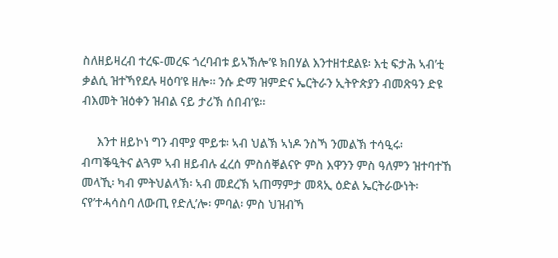ስለዘይዛረብ ተረፍ-መረፍ ጎረባብቱ ይኣኽሎ’ዩ ክበሃል እንተዘተደልዩ፡ እቲ ፍታሕ ኣብ’ቲ ቃልሲ ዝተኻየደሉ ዛዕባ’ዩ ዘሎ። ንሱ ድማ ዝምድና ኤርትራን ኢትዮጵያን ብመጽዓን ድዩ ብእመት ዝዕቀን ዝብል ናይ ታሪኽ ሰበብ’ዩ።

     እንተ ዘይኮነ ግን ብሞያ ሞይቱ፡ ኣብ ህልኽ ኣነዶ ንስኻ ንመልኽ ተሳዒሩ፡ ብጣቕዒትና ልጓም ኣብ ዘይብሉ ፈረሰ ምስሰቐልናዮ ምስ እዋንን ምስ ዓለምን ዝተባተኸ መላኺ፡ ካብ ምትህልላኽ፡ ኣብ መደረኽ ኣጠማምታ መጻኢ ዕድል ኤርትራውነት፡ ናየ’ተሓሳስባ ለውጢ የድሊ’ሎ፡ ምባል፡ ምስ ህዝብኻ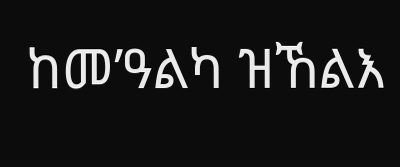ከመ’ዓልካ ዝኸልእ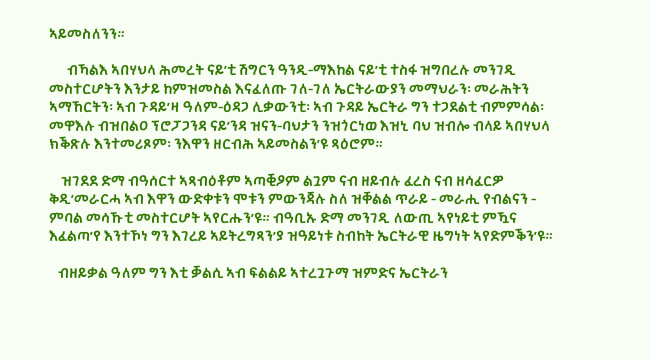ኣይመስለንን።

      ብኻልእ ኣበሃህላ ሕመረት ናይ’ቲ ሽግርን ዓንዲ-ማእከል ናይ’ቲ ተስፋ ዝግበረሉ መንገዲ መስተርሆትን እንታይ ከምዝመስል እናፈለጡ ገለ-ገለ ኤርትራውያን መማህራን፡ መራሕትን ኣማኸርትን፡ ኣብ ጉዳይ’ዛ ዓለም-ዕዳጋ ሊቃውንቲ፡ ኣብ ጉዳይ ኤርትራ ግን ተጋደልቲ ብምምሳል፡ መዋእሉ ብዝበልዐ ፕሮፓጋንዳ ናይ’ንዳ ዝናን-ባህታን ንዝጎርነወ እዝኒ ባህ ዝብሎ ብላይ ኣበሃህላ ክቕጽሉ እንተመሪጾም፡ ንእዋን ዘርብሕ ኣይመስልን’ዩ ጻዕሮም።

    ዝገደደ ድማ ብዓሰርተ ኣጻብዕቶም ኣጣቒዖም ልጓም ናብ ዘይብሉ ፈረስ ናብ ዘሳፈርዎ ቅዲ’መራርሓ ኣብ እዋን ውድቀቱን ሞቱን ምውንጃሉ ስለ ዝቐልል ጥራይ - መራሒ የብልናን - ምባል መሳኹቲ መስተርሆት ኣየርሑን’ዩ። ብዓቢኡ ድማ መንገዲ ለውጢ ኣየነይቲ ምዃና እፈልጣ’የ እንተኾነ ግን እገረይ ኣይትረግጻን’ያ ዝዓይነቱ ስብከት ኤርትራዊ ዜግነት ኣየድምቕን’ዩ።

   ብዘይቃል ዓለም ግን እቲ ቓልሲ ኣብ ፍልልይ ኣተረጓጉማ ዝምድና ኤርትራን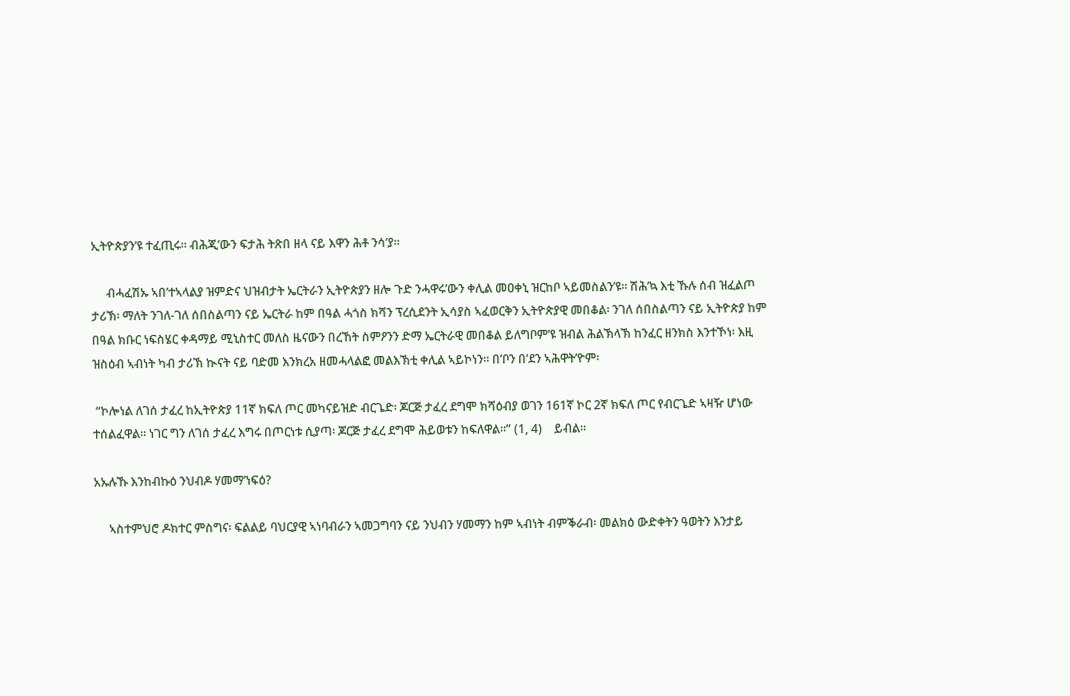ኢትዮጵያን’ዩ ተፈጢሩ። ብሕጂ’ውን ፍታሕ ትጽበ ዘላ ናይ እዋን ሕቶ ንሳ’ያ።

     ብሓፈሽኡ ኣበ’ተኣላልያ ዝምድና ህዝብታት ኤርትራን ኢትዮጵያን ዘሎ ጉድ ንሓዋሩ’ውን ቀሊል መዐቀኒ ዝርከቦ ኣይመስልን’ዩ። ሽሕ’ኳ እቲ ኹሉ ሰብ ዝፈልጦ ታሪኽ፡ ማለት ንገለ-ገለ ሰበስልጣን ናይ ኤርትራ ከም በዓል ሓጎስ ክሻን ፕረሲደንት ኢሳያስ ኣፈወርቅን ኢትዮጵያዊ መበቆል፡ ንገለ ሰበስልጣን ናይ ኢትዮጵያ ከም በዓል ክቡር ነፍስሄር ቀዳማይ ሚኒስተር መለስ ዜናውን በረኸት ስምዖንን ድማ ኤርትራዊ መበቆል ይለግቦም’ዩ ዝብል ሕልኽላኽ ከንፈር ዘንክስ እንተኾነ፡ እዚ ዝስዕብ ኣብነት ካብ ታሪኽ ኲናት ናይ ባድመ እንክረአ ዘመሓላልፎ መልእኽቲ ቀሊል ኣይኮነን። በ’ቦን በ’ደን ኣሕዋት’ዮም፡

 “ኮሎነል ለገሰ ታፈረ ከኢትዮጵያ 11ኛ ክፍለ ጦር መካናይዝድ ብርጌድ፡ ጆርጅ ታፈረ ደግሞ ክሻዕብያ ወገን 161ኛ ኮር 2ኛ ክፍለ ጦር የብርጌድ ኣዛዥ ሆነው ተሰልፈዋል። ነገር ግን ለገሰ ታፈረ እግሩ በጦርነቱ ሲያጣ፡ ጆርጅ ታፈረ ደግሞ ሕይወቱን ከፍለዋል።” (1, 4)    ይብል።

አኡሉኹ እንከብኩዕ ንህብዶ ሃመማ’ነፍዕ?

     ኣስተምህሮ ዶክተር ምስግና፡ ፍልልይ ባህርያዊ ኣነባብራን ኣመጋግባን ናይ ንህብን ሃመማን ከም ኣብነት ብምቕራብ፡ መልክዕ ውድቀትን ዓወትን እንታይ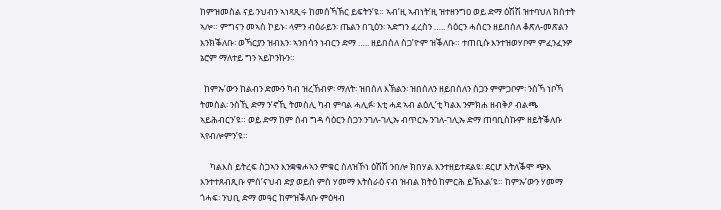ከምዝመስል ናይ ንህብን ኣነጻጺሩ ከመሰኻኽር ይፍትን’ዩ። ኣብ’ዚ ኣብነት’ዚ ዝተዘንግዐ ወይ ድማ ዕሽሽ ዝተባህለ ክስተት ኣሎ። ምግናን መኣስ ኮይኑ፡ ላምን ብዕራይን፡ ጤልን በጊዕን፡ ኣድግን ፈረስን ….. ሳዕርን ሓሰርን ዘይበሰለ ቆጽለ-መጽልን እንክቕለቡ፡ ወኻርያን ዝብእን፡ ኣንበሳን ነብርን ድማ ….. ዘይበሰለ ስጋ’ዮም ዝቕለቡ። ተጠቢሱ እንተዝወሃቦም ምፈንፈንዎ ኔሮም ማለተይ ግን ኣይኮንኩን።

  ከምኡ’ውን ከልብን ድሙን ካብ ዝረኸብዎ፡ ማለት፡ ዝበሰለ እኽልን፡ ዝበሰለን ዘይበሰለን ስጋን ምምጋቦም፡ ንስኻ ነቦኻ ትመስል፡ ንስኺ ድማ ን’ኖኺ ትመስሊ ካብ ምባል ሓሊፉ፡ እቲ ሓደ ኣብ ልዕሊ’ቲ ካልእ ንምክሐ ዘብቅዖ ብልጫ ኣይሕብርን’ዩ። ወይ ድማ ከም ሰብ ግዳ ሳዕርን ስጋን ንገለ-ገሊኡ ብጥርኡ ንገለ-ገሊኡ ድማ ጠባቢስኩም ዘይትቕለቡ ኣየብሎምን’ዩ።

     ካልእስ ይትረፍ ስጋኣን እንቋቁሖኣን ምቁር ስለዝኾነ ዕሽሽ ንበሎ ክበሃል እንተዘይተደልዩ፡ ደርሆ እትለቕሞ ጭእ እንተተጸብጺቡ ምሰ’ናህብ ድያ ወይስ ምስ ሃመማ እትስራዕ ናብ ዝብል ክትዕ ከምርሕ ይኽእል’ዩ። ከምኡ’ውን ሃመማ ጎሓፍ፡ ንህቢ ድማ መዓር ከምዝቕለቡ ምዕዛብ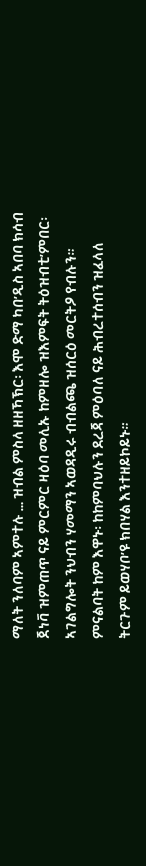ማለት ንለባም ኣምተሉ … ዝብል ምስላ ዘዘኻኽር፡ እሞ ድማ ካበ’ዲስ ኣበባ ክሳብ ጀነቫ ዝምጠጥ ናይ ምርምር ዛዕባ መሊኡ ከምዘሎ ዝእምፍት ትዕዝብቲ’ምበር፡ ኣገልግሎት ንህብን ሃመማን ኣወዳዲሩ ብብልጫ ዝሰርዕ መርትዖ የብሉን። ምናልባት ከም እዋኑ፡ ከከምባህሉን ደረጃ ምዕባለ ናይ ሕብረተሰብን ዝፈላለ ትርጉም ይወሃቦ’ዩ ክበሃል እንተዘይኮይኑ።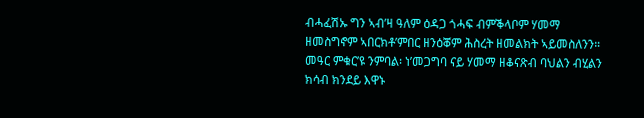ብሓፈሽኡ ግን ኣብ’ዛ ዓለም ዕዳጋ ጎሓፍ ብምቕላቦም ሃመማ ዘመስግኖም ኣበርክቶ’ምበር ዘንዕቖም ሕስረት ዘመልክት ኣይመስለንን። መዓር ምቁር’ዩ ንምባል፡ ነ’መጋግባ ናይ ሃመማ ዘቆናጽብ ባህልን ብሂልን ክሳብ ክንደይ እዋኑ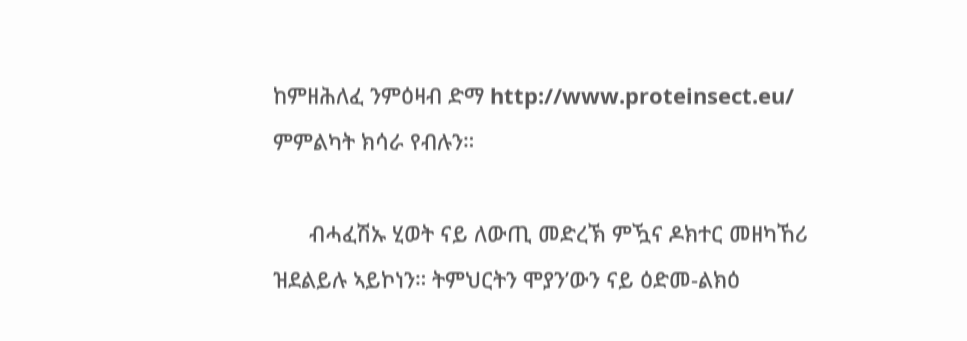ከምዘሕለፈ ንምዕዛብ ድማ http://www.proteinsect.eu/ ምምልካት ክሳራ የብሉን።

      ብሓፈሽኡ ሂወት ናይ ለውጢ መድረኽ ምዃና ዶክተር መዘካኸሪ ዝደልይሉ ኣይኮነን። ትምህርትን ሞያን’ውን ናይ ዕድመ-ልክዕ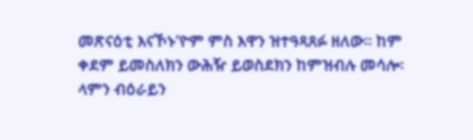መጽናዕቲ እናኾኑ’ዮም ምስ እዋን ዝተዓጻጸፉ ዘለው። ከም ቀደም ይመስለክን ውሕዥ ይወስደክን ከምዝብሉ መሳሎ፡ ላምን ብዕራይን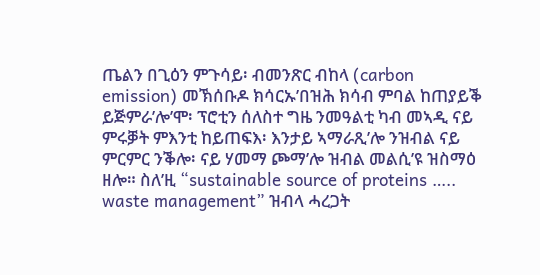ጤልን በጊዕን ምጉሳይ፡ ብመንጽር ብከላ (carbon emission) መኽሰቡዶ ክሳርኡ’በዝሕ ክሳብ ምባል ከጠያይቕ ይጅምራ’ሎ’ሞ፡ ፕሮቲን ሰለስተ ግዜ ንመዓልቲ ካብ መኣዲ ናይ ምሩቓት ምእንቲ ከይጠፍእ፡ እንታይ ኣማራጺ’ሎ ንዝብል ናይ ምርምር ንቕሎ፡ ናይ ሃመማ ጮማ’ሎ ዝብል መልሲ’ዩ ዝስማዕ ዘሎ። ስለ’ዚ “sustainable source of proteins ….. waste management” ዝብላ ሓረጋት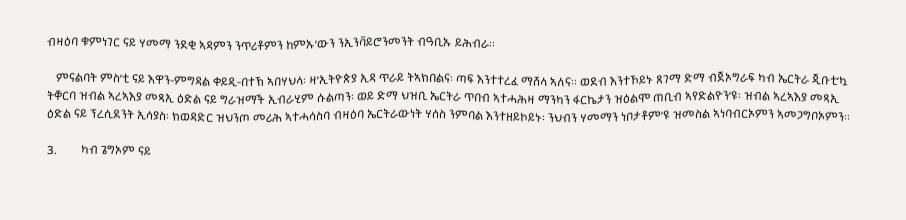ብዛዕባ ቁምነገር ናይ ሃመማ ንደቂ ኣዳምን ንጥሪቶምን ከምኡ’ውን ንኢንቫይሮንመንት ብዓቢኡ ይሕብራ።

   ምናልባት ምስ’ቲ ናይ እዋን-ምግዳል ቀይዲ-በተኽ ኣበሃህላ፡ ዛ’ኢትዮጵያ ኢዳ ጥራይ ትኣክበልና፡ ጣፍ እንተተረፈ ማሸላ ኣለና። ወደብ እንተኾይኑ ጸገማ ድማ ብጀኦግራፍ ካብ ኤርትራ ጂቡቲ’ኳ ትቐርባ ዝብል ኣረኣእያ መጻኢ ዕድል ናይ ግራዝማች ኢብራሂም ሱልጣን፡ ወይ ድማ ህዝቢ ኤርትራ ጥበብ ኣተሓሕዛ ማንካን ፋርኬታን ዝዕልሞ ጠቢብ ኣየድልዮን’ዩ፡ ዝብል ኣረኣእያ መጻኢ ዕድል ናይ ፕረሲደንት ኢሳያስ፡ ክወዳድር ዝህንጦ መሪሕ ኣተሓሳስባ ብዛዕባ ኤርትራውነት ሃሰስ ንምባል እንተዘይኮይኑ፡ ንህብን ሃመማን ነቦታቶም’ዩ ዝመስል ኣነባብርኦምን ኣመጋግቦኦምን።

3.        ካብ ጌግኦም ናይ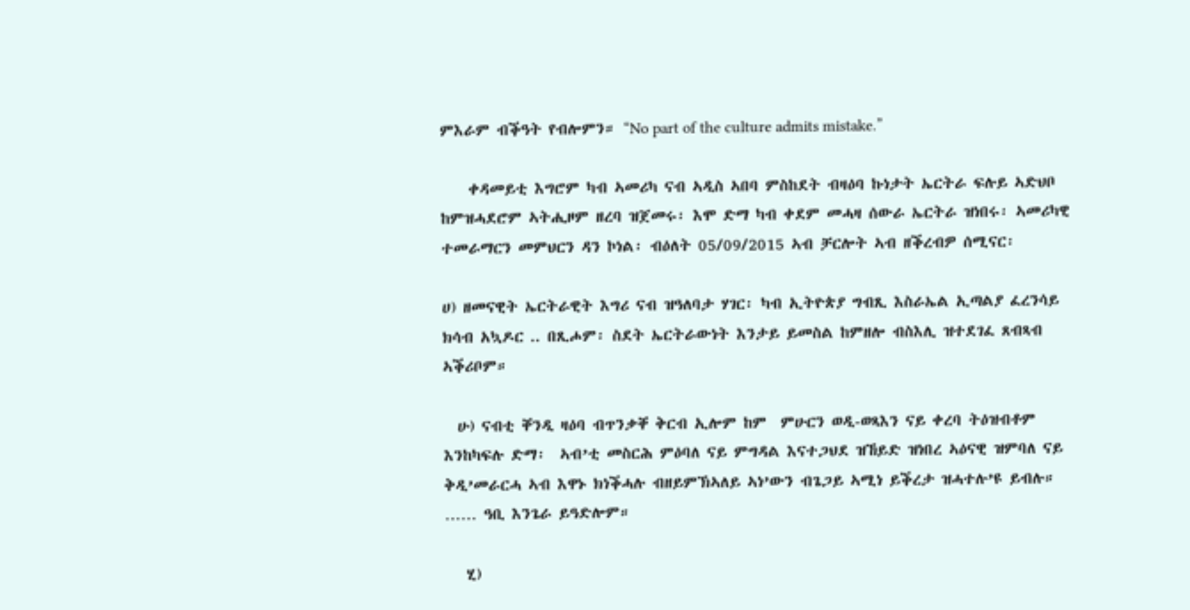ምእራም ብቕዓት የብሎምን። “No part of the culture admits mistake.”

    ቀዳመይቲ እግሮም ካብ ኣመሪካ ናብ ኣዲስ ኣበባ ምስከደት ብዛዕባ ኩነታት ኤርትራ ፍሉይ ኣድህቦ ከምዝሓደሮም ኣትሒዞም ዘረባ ዝጀመሩ፡ እሞ ድማ ካብ ቀደም መሓዛ ሰውራ ኤርትራ ዝነበሩ፡ ኣመሪካዊ ተመራማርን መምህርን ዳን ኮነል፡ ብዕለት 05/09/2015 ኣብ ቻርሎት ኣብ ዘቕረብዎ ሰሚናር፡

ሀ) ዘመናዊት ኤርትራዊት እግሪ ናብ ዝዓለባታ ሃገር፡ ካብ ኢትዮጵያ ግብጺ እስራኤል ኢጣልያ ፈረንሳይ ክሳብ አኳዶር .. በጺሖም፡ ስደት ኤርትራውነት እንታይ ይመስል ከምዘሎ ብስእሊ ዝተደገፈ ጸብጻብ ኣቕሪቦም።

  ሁ) ናብቲ ቐንዲ ዛዕባ ብጥንቃቐ ቅርብ ኢሎም ከም  ምሁርን ወዲ-ወጻእን ናይ ቀረባ ትዕዝብቶም እንከካፍሉ ድማ፡  ኣብ’ቲ መስርሕ ምዕባለ ናይ ምግዳል እናተጋህደ ዝኸይድ ዝነበረ ኣዕናዊ ዝምባለ ናይ ቅዲ’መራርሓ ኣብ እዋኑ ክነቕሓሉ ብዘይምኽኣለይ ኣነ’ውን ብጌጋይ ኣሚነ ይቕረታ ዝሓተሉ’ዩ ይብሉ። …… ዓቢ እንጌራ ይዓድሎም።

   ሂ)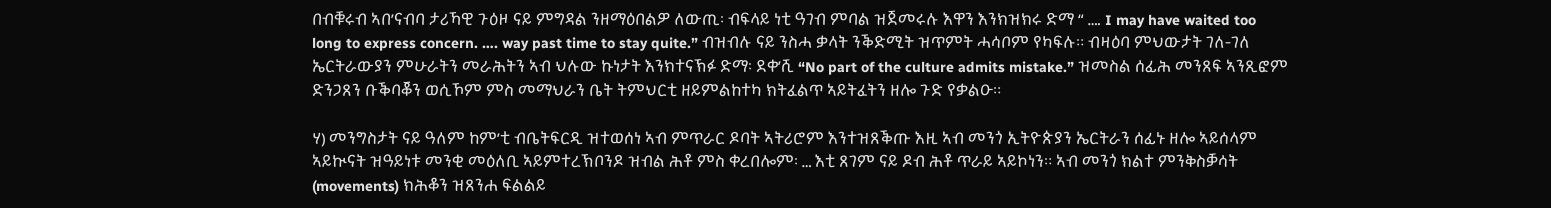በብቑሩብ ኣበ’ናብባ ታሪኻዊ ጉዕዞ ናይ ምግዳል ንዘማዕበልዎ ለውጢ፡ ብፍላይ ነቲ ዓገብ ምባል ዝጀመሩሉ እዋን እንክዝክሩ ድማ “ …. I may have waited too long to express concern. …. way past time to stay quite.” ብዝብሉ ናይ ንስሓ ቃላት ንቕድሚት ዝጥምት ሓሳቦም የካፍሉ። ብዛዕባ ምህውታት ገለ-ገለ ኤርትራውያን ምሁራትን መራሕትን ኣብ ህሉው ኩነታት እንክተናኽፉ ድማ፡ ደቀ’ሺ “No part of the culture admits mistake.” ዝመስል ሰፊሕ መንጸፍ ኣንጺፎም ድንጋጸን ቡቕባቖን ወሲኾም ምስ መማህራን ቤት ትምህርቲ ዘይምልከተካ ክትፈልጥ ኣይትፈትን ዘሎ ጉድ የቃልዑ።

ሃ) መንግስታት ናይ ዓለም ከም’ቲ ብቤትፍርዲ ዝተወሰነ ኣብ ምጥራር ዶባት ኣትሪሮም እንተዝጸቕጡ እዚ ኣብ መንጎ ኢትዮጵያን ኤርትራን ሰፊኑ ዘሎ ኣይሰላም ኣይኲናት ዝዓይነቱ መንቂ መዕለቢ ኣይምተረኽቦንዶ ዝብል ሕቶ ምስ ቀረበሎም፡ … እቲ ጸገም ናይ ዶብ ሕቶ ጥራይ ኣይኮነን። ኣብ መንጎ ክልተ ምንቅስቓሳት (movements) ክሕቆን ዝጸንሐ ፍልልይ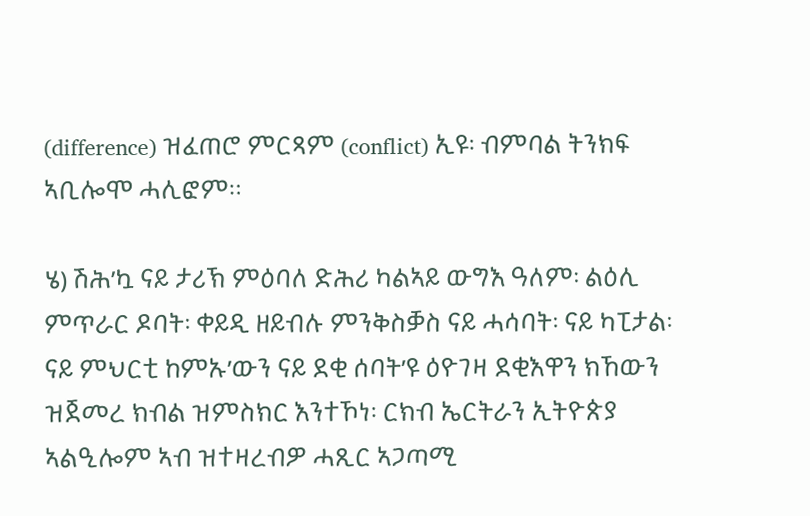(difference) ዝፈጠሮ ምርጻም (conflict) ኢዩ፡ ብምባል ትንክፍ ኣቢሎሞ ሓሊፎም።

ሄ) ሽሕ’ኳ ናይ ታሪኽ ምዕባለ ድሕሪ ካልኣይ ውግእ ዓለም፡ ልዕሊ ምጥራር ዶባት፡ ቀይዲ ዘይብሉ ምንቅስቓስ ናይ ሓሳባት፡ ናይ ካፒታል፡ ናይ ምህርቲ ከምኡ’ውን ናይ ደቂ ሰባት’ዩ ዕዮገዛ ደቂእዋን ክኸውን ዝጀመረ ክብል ዝምስክር እንተኾነ፡ ርክብ ኤርትራን ኢትዮጵያ ኣልዒሎም ኣብ ዝተዛረብዎ ሓጺር ኣጋጣሚ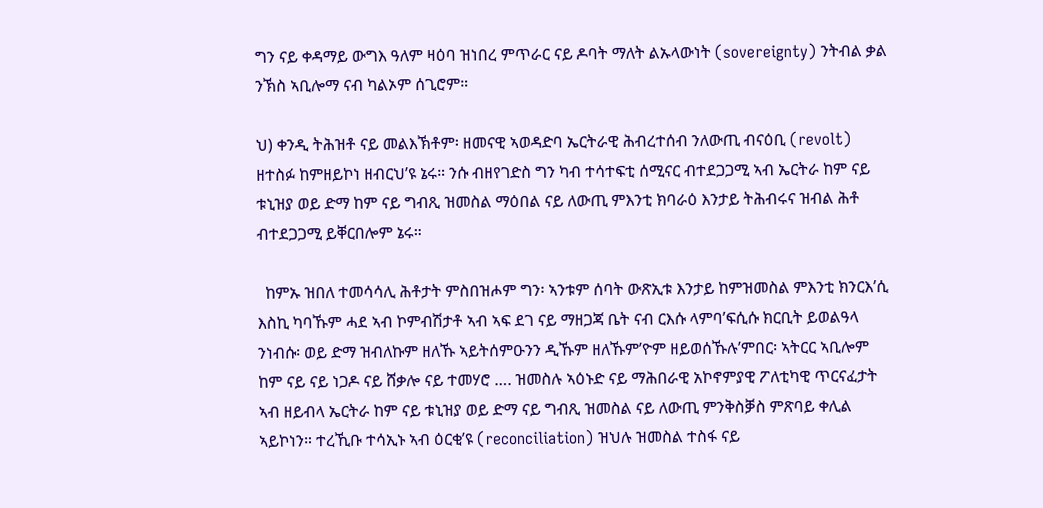ግን ናይ ቀዳማይ ውግእ ዓለም ዛዕባ ዝነበረ ምጥራር ናይ ዶባት ማለት ልኡላውነት (sovereignty) ንትብል ቃል ንኽስ ኣቢሎማ ናብ ካልኦም ሰጊሮም።

ህ) ቀንዲ ትሕዝቶ ናይ መልእኽቶም፡ ዘመናዊ ኣወዳድባ ኤርትራዊ ሕብረተሰብ ንለውጢ ብናዕቢ (revolt) ዘተስፉ ከምዘይኮነ ዘብርህ’ዩ ኔሩ። ንሱ ብዘየገድስ ግን ካብ ተሳተፍቲ ሰሚናር ብተደጋጋሚ ኣብ ኤርትራ ከም ናይ ቱኒዝያ ወይ ድማ ከም ናይ ግብጺ ዝመስል ማዕበል ናይ ለውጢ ምእንቲ ክባራዕ እንታይ ትሕብሩና ዝብል ሕቶ ብተደጋጋሚ ይቐርበሎም ኔሩ።

  ከምኡ ዝበለ ተመሳሳሊ ሕቶታት ምስበዝሖም ግን፡ ኣንቱም ሰባት ውጽኢቱ እንታይ ከምዝመስል ምእንቲ ክንርእ’ሲ እስኪ ካባኹም ሓደ ኣብ ኮምብሽታቶ ኣብ ኣፍ ደገ ናይ ማዘጋጃ ቤት ናብ ርእሱ ላምባ’ፍሲሱ ክርቢት ይወልዓላ ንነብሱ፡ ወይ ድማ ዝብለኩም ዘለኹ ኣይትሰምዑንን ዲኹም ዘለኹም’ዮም ዘይወሰኹሉ’ምበር፡ ኣትርር ኣቢሎም ከም ናይ ናይ ነጋዶ ናይ ሸቃሎ ናይ ተመሃሮ …. ዝመስሉ ኣዕኑድ ናይ ማሕበራዊ አኮኖምያዊ ፖለቲካዊ ጥርናፈታት ኣብ ዘይብላ ኤርትራ ከም ናይ ቱኒዝያ ወይ ድማ ናይ ግብጺ ዝመስል ናይ ለውጢ ምንቅስቓስ ምጽባይ ቀሊል ኣይኮነን። ተረኺቡ ተሳኢኑ ኣብ ዕርቂ’ዩ (reconciliation) ዝህሉ ዝመስል ተስፋ ናይ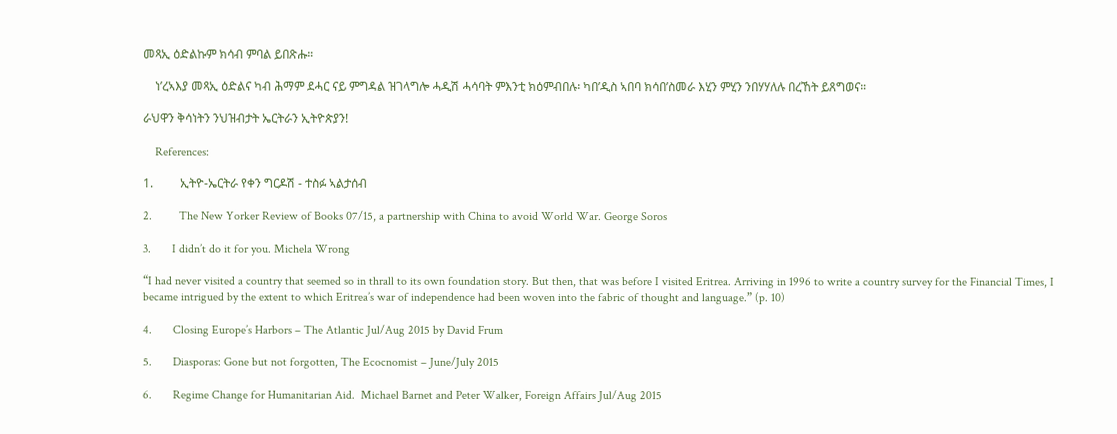መጻኢ ዕድልኩም ክሳብ ምባል ይበጽሑ።

    ነ’ረኣእያ መጻኢ ዕድልና ካብ ሕማም ደሓር ናይ ምግዳል ዝገላግሎ ሓዲሽ ሓሳባት ምእንቲ ክዕምብበሉ፡ ካበ’ዲስ ኣበባ ክሳበ’ስመራ እሂን ምሂን ንበሃሃለሉ በረኸት ይጸግወና።

ራህዋን ቅሳነትን ንህዝብታት ኤርትራን ኢትዮጵያን!

    References:

1.         ኢትዮ-ኤርትራ የቀን ግርዶሽ - ተስፉ ኣልታሰብ

2.         The New Yorker Review of Books 07/15, a partnership with China to avoid World War. George Soros

3.       I didn’t do it for you. Michela Wrong

“I had never visited a country that seemed so in thrall to its own foundation story. But then, that was before I visited Eritrea. Arriving in 1996 to write a country survey for the Financial Times, I became intrigued by the extent to which Eritrea’s war of independence had been woven into the fabric of thought and language.” (p. 10)

4.       Closing Europe’s Harbors – The Atlantic Jul/Aug 2015 by David Frum

5.       Diasporas: Gone but not forgotten, The Ecocnomist – June/July 2015

6.       Regime Change for Humanitarian Aid.  Michael Barnet and Peter Walker, Foreign Affairs Jul/Aug 2015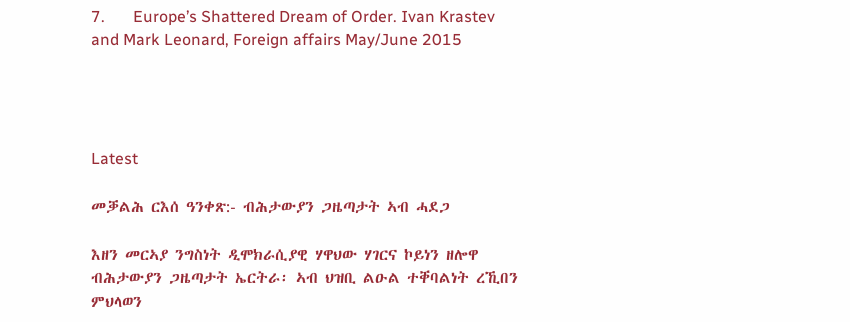7.       Europe’s Shattered Dream of Order. Ivan Krastev and Mark Leonard, Foreign affairs May/June 2015




Latest

መቓልሕ ርእሰ ዓንቀጽ:- ብሕታውያን ጋዜጣታት ኣብ ሓደጋ

እዘን መርኣያ ንግስነት ዲሞክራሲያዊ ሃዋህው ሃገርና ኮይነን ዘሎዋ ብሕታውያን ጋዜጣታት ኤርትራ፡ ኣብ ህዝቢ ልዑል ተቐባልነት ረኺበን ምህላወን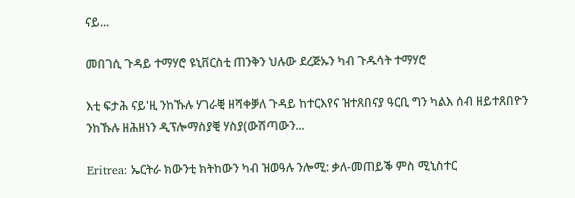ናይ...

መበገሲ ጉዳይ ተማሃሮ ዩኒቨርስቲ ጠንቅን ህሉው ደረጅኡን ካብ ጉዱሳት ተማሃሮ

እቲ ፍታሕ ናይ'ዚ ንከኹሉ ሃገራቒ ዘሻቀቓለ ጉዳይ ከተርእየና ዝተጸበናያ ዓርቢ ግን ካልእ ሰብ ዘይተጸበዮን ንከኹሉ ዘሕዘነን ዲፕሎማስያቒ ሃስያ(ውሽጣውን...

Eritrea: ኤርትራ ክውንቲ ክትከውን ካብ ዝወዓሉ ንሎሚ: ቃለ-መጠይቕ ምስ ሚኒስተር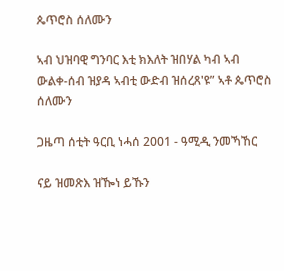ጴጥሮስ ሰለሙን

ኣብ ህዝባዊ ግንባር እቲ ክእለት ዝበሃል ካብ ኣብ ውልቀ-ሰብ ዝያዳ ኣብቲ ውድብ ዝሰረጸ'ዩ” ኣቶ ጴጥሮስ ሰለሙን

ጋዜጣ ሰቲት ዓርቢ ነሓሰ 2001 - ዓሚዲ ንመኻኸር

ናይ ዝመጽእ ዝዀነ ይኹን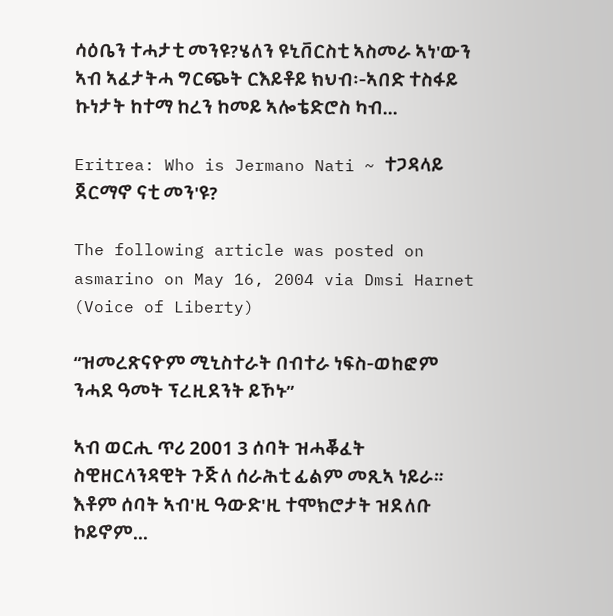ሳዕቤን ተሓታቲ መንዩ?ሄለን ዩኒቨርስቲ ኣስመራ ኣነ'ውን ኣብ ኣፈታትሓ ግርጭት ርእይቶይ ክህብ፡-ኣበድ ተስፋይ ኩነታት ከተማ ከረን ከመይ ኣሎቴድሮስ ካብ...

Eritrea: Who is Jermano Nati ~ ተጋዳላይ ጀርማኖ ናቲ መን'ዩ?

The following article was posted on asmarino on May 16, 2004 via Dmsi Harnet (Voice of Liberty)

“ዝመረጽናዮም ሚኒስተራት በብተራ ነፍስ-ወከፎም ንሓደ ዓመት ፕረዚደንት ይኾኑ”

ኣብ ወርሒ ጥሪ 2001 3 ሰባት ዝሓቖፈት ስዊዘርላንዳዊት ጉጅለ ሰራሕቲ ፊልም መጺኣ ነይራ። እቶም ሰባት ኣብ'ዚ ዓውድ'ዚ ተሞክሮታት ዝደለቡ ኮይኖም...